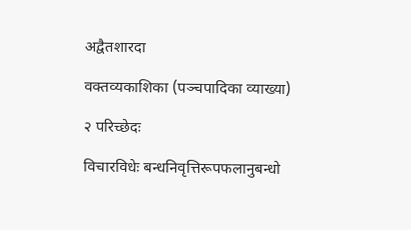अद्वैतशारदा

वक्तव्यकाशिका (पञ्चपादिका व्याख्या)

२ परिच्छेदः

विचारविधेः बन्धनिवृत्तिरूपफलानुबन्धो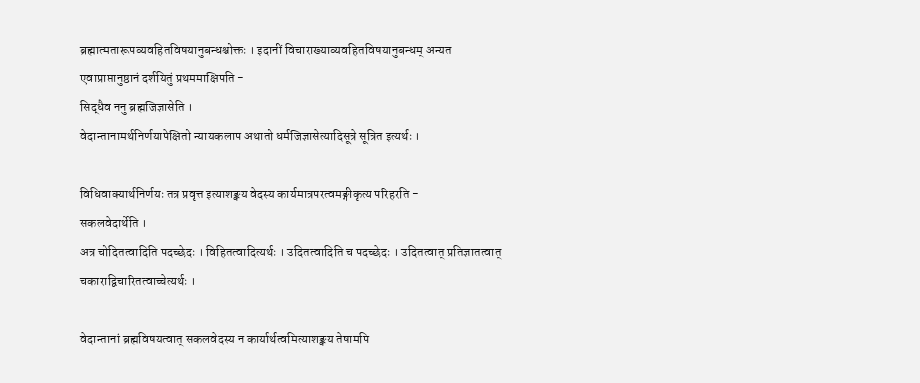ब्रह्मात्मतारूपव्यवहितविषयानुबन्धश्चोक्तः । इदानीं विचाराख्याव्यवहितविषयानुबन्धम् अन्यत एवाप्राप्तानुष्ठानं दर्शयितुं प्रथममाक्षिपति -
सिद्धैव ननु ब्रह्मजिज्ञासेति ।
वेदान्तानामर्थनिर्णयापेक्षितो न्यायकलाप अथातो धर्मजिज्ञासेत्यादिसूत्रे सूत्रित इत्यर्थः ।

विधिवाक्यार्थनिर्णयः तत्र प्रवृत्त इत्याशङ्क्य वेदस्य कार्यमात्रपरत्वमङ्गीकृत्य परिहरति -
सकलवेदार्थेति ।
अत्र चोदितत्वादिति पदच्छेदः । विहितत्वादित्यर्थः । उदितत्वादिति च पदच्छेदः । उदितत्वात् प्रतिज्ञातत्वात् चकाराद्विचारितत्वाच्चेत्यर्थः ।

वेदान्तानां ब्रह्मविषयत्वात् सकलवेदस्य न कार्यार्थत्वमित्याशङ्क्य तेषामपि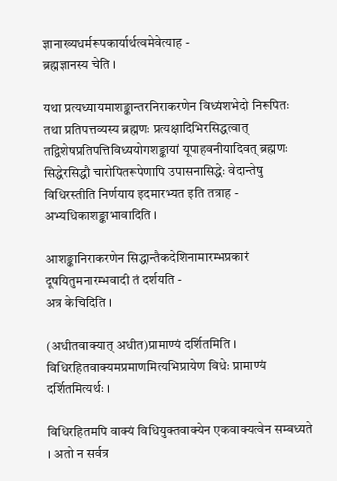ज्ञानाख्यधर्मरूपकार्यार्थत्वमेवेत्याह -
ब्रह्मज्ञानस्य चेति ।

यथा प्रत्यध्यायमाशङ्कान्तरनिराकरणेन विध्यंशभेदो निरूपितः तथा प्रतिपत्तव्यस्य ब्रह्मणः प्रत्यक्षादिभिरसिद्धत्वात् तद्विशेषप्रतिपत्तिविध्ययोगशङ्कायां यूपाहवनीयादिवत् ब्रह्मणः सिद्धेरसिद्धौ चारोपितरूपेणापि उपासनासिद्धेः वेदान्तेषु विधिरस्तीति निर्णयाय इदमारभ्यत इति तत्राह -
अभ्यधिकाशङ्काभावादिति ।

आशङ्कानिराकरणेन सिद्धान्तैकदेशिनामारम्भप्रकारं दूषयितुमनारम्भवादी तं दर्शयति -
अत्र केचिदिति ।

(अधीतवाक्यात् अधीत)प्रामाण्यं दर्शितमिति ।
विधिरहितवाक्यमप्रमाणमित्यभिप्रायेण विधेः प्रामाण्यं दर्शितमित्यर्थः ।

विधिरहितमपि वाक्यं विधियुक्तवाक्येन एकवाक्यत्वेन सम्बध्यते । अतो न सर्वत्र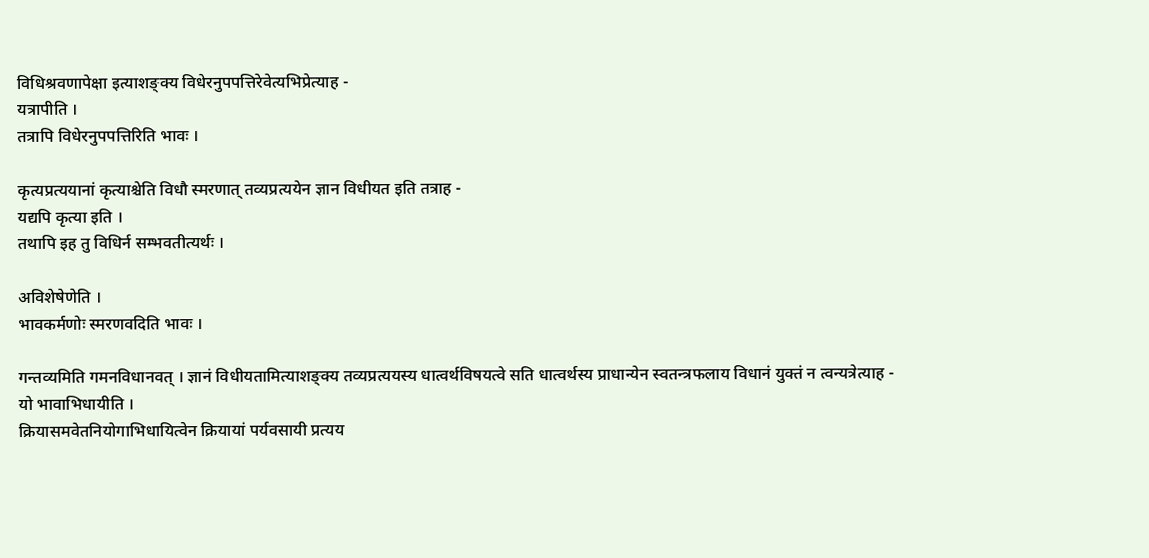विधिश्रवणापेक्षा इत्याशङ्क्य विधेरनुपपत्तिरेवेत्यभिप्रेत्याह -
यत्रापीति ।
तत्रापि विधेरनुपपत्तिरिति भावः ।

कृत्यप्रत्ययानां कृत्याश्चेति विधौ स्मरणात् तव्यप्रत्ययेन ज्ञान विधीयत इति तत्राह -
यद्यपि कृत्या इति ।
तथापि इह तु विधिर्न सम्भवतीत्यर्थः ।

अविशेषेणेति ।
भावकर्मणोः स्मरणवदिति भावः ।

गन्तव्यमिति गमनविधानवत् । ज्ञानं विधीयतामित्याशङ्क्य तव्यप्रत्ययस्य धात्वर्थविषयत्वे सति धात्वर्थस्य प्राधान्येन स्वतन्त्रफलाय विधानं युक्तं न त्वन्यत्रेत्याह -
यो भावाभिधायीति ।
क्रियासमवेतनियोगाभिधायित्वेन क्रियायां पर्यवसायी प्रत्यय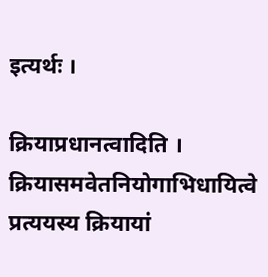इत्यर्थः ।

क्रियाप्रधानत्वादिति ।
क्रियासमवेतनियोगाभिधायित्वे प्रत्ययस्य क्रियायां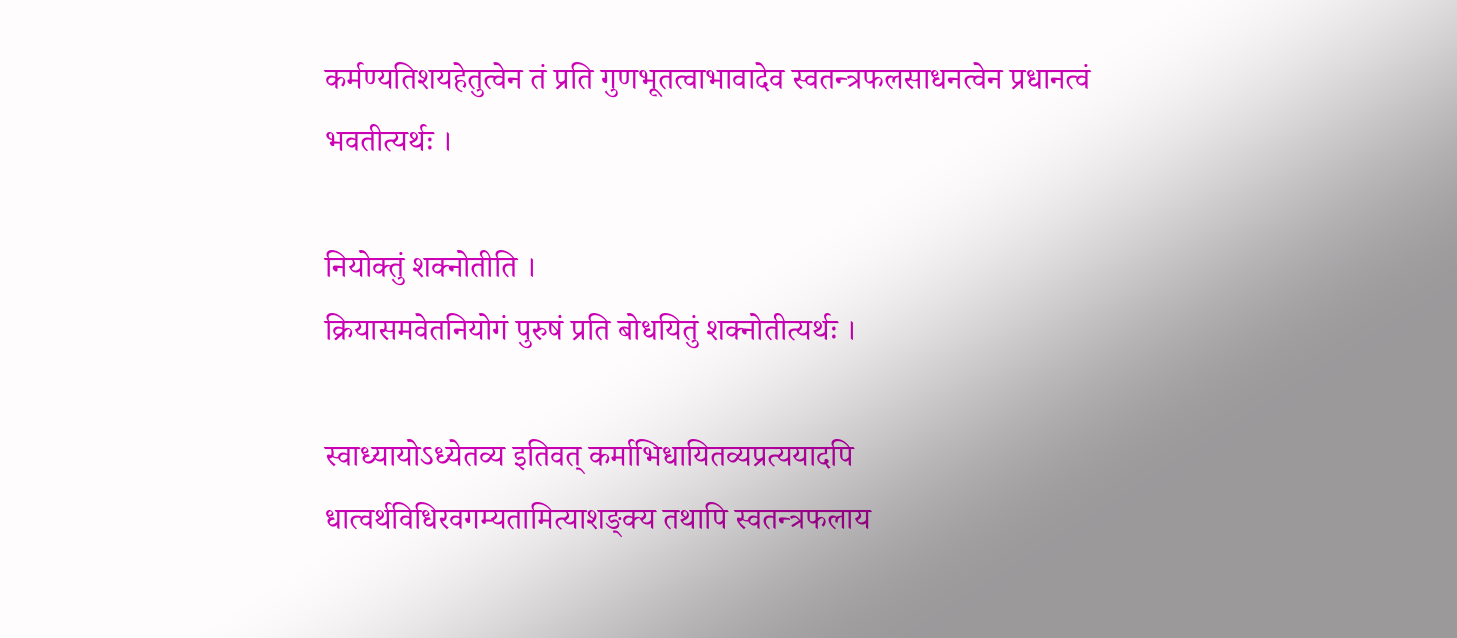कर्मण्यतिशयहेतुत्वेन तं प्रति गुणभूतत्वाभावादेव स्वतन्त्रफलसाधनत्वेन प्रधानत्वं भवतीत्यर्थः ।

नियोक्तुं शक्नोतीति ।
क्रियासमवेतनियोगं पुरुषं प्रति बोधयितुं शक्नोतीत्यर्थः ।

स्वाध्यायोऽध्येतव्य इतिवत् कर्माभिधायितव्यप्रत्ययादपि धात्वर्थविधिरवगम्यतामित्याशङ्क्य तथापि स्वतन्त्रफलाय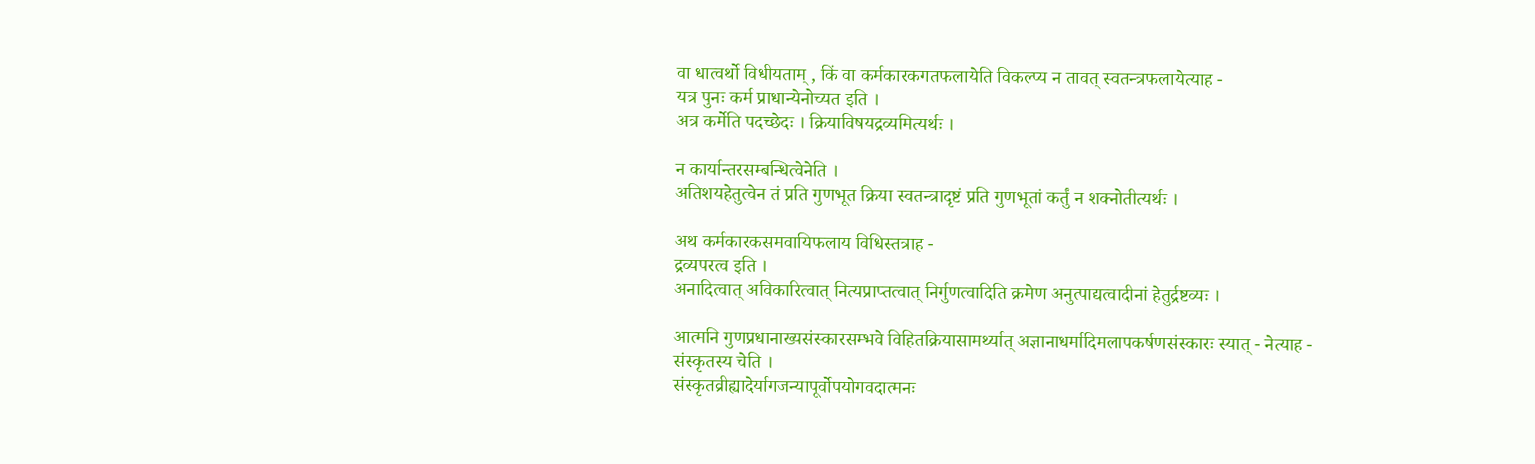वा धात्वर्थो विधीयताम् , किं वा कर्मकारकगतफलायेति विकल्प्य न तावत् स्वतन्त्रफलायेत्याह -
यत्र पुनः कर्म प्राधान्येनोच्यत इति ।
अत्र कर्मेति पदच्छेदः । क्रियाविषयद्रव्यमित्यर्थः ।

न कार्यान्तरसम्बन्धित्वेनेति ।
अतिशयहेतुत्वेन तं प्रति गुणभूत क्रिया स्वतन्त्रादृष्टं प्रति गुणभूतां कर्तुं न शक्नोतीत्यर्थः ।

अथ कर्मकारकसमवायिफलाय विधिस्तत्राह -
द्रव्यपरत्व इति ।
अनादित्वात् अविकारित्वात् नित्यप्राप्तत्वात् निर्गुणत्वादिति क्रमेण अनुत्पाद्यत्वादीनां हेतुर्द्रष्टव्यः ।

आत्मनि गुणप्रधानाख्यसंस्कारसम्भवे विहितक्रियासामर्थ्यात् अज्ञानाधर्मादिमलापकर्षणसंस्कारः स्यात् - नेत्याह -
संस्कृतस्य चेति ।
संस्कृतव्रीह्यादेर्यागजन्यापूर्वोपयोगवदात्मनः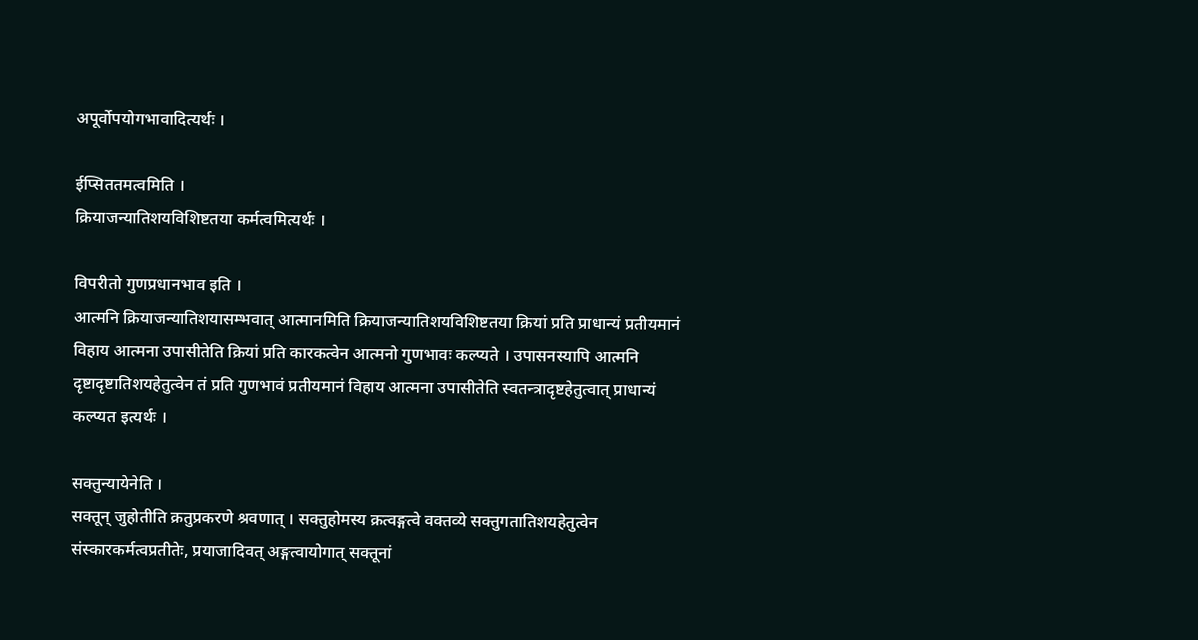अपूर्वोपयोगभावादित्यर्थः ।

ईप्सिततमत्वमिति ।
क्रियाजन्यातिशयविशिष्टतया कर्मत्वमित्यर्थः ।

विपरीतो गुणप्रधानभाव इति ।
आत्मनि क्रियाजन्यातिशयासम्भवात् आत्मानमिति क्रियाजन्यातिशयविशिष्टतया क्रियां प्रति प्राधान्यं प्रतीयमानं विहाय आत्मना उपासीतेति क्रियां प्रति कारकत्वेन आत्मनो गुणभावः कल्प्यते । उपासनस्यापि आत्मनि दृष्टादृष्टातिशयहेतुत्वेन तं प्रति गुणभावं प्रतीयमानं विहाय आत्मना उपासीतेति स्वतन्त्रादृष्टहेतुत्वात् प्राधान्यं कल्प्यत इत्यर्थः ।

सक्तुन्यायेनेति ।
सक्तून् जुहोतीति क्रतुप्रकरणे श्रवणात् । सक्तुहोमस्य क्रत्वङ्गत्वे वक्तव्ये सक्तुगतातिशयहेतुत्वेन संस्कारकर्मत्वप्रतीतेः, प्रयाजादिवत् अङ्गत्वायोगात् सक्तूनां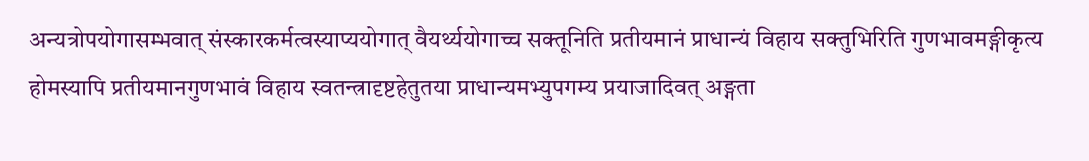अन्यत्रोपयोगासम्भवात् संस्कारकर्मत्वस्याप्ययोगात् वैयर्थ्ययोगाच्च सक्तूनिति प्रतीयमानं प्राधान्यं विहाय सक्तुभिरिति गुणभावमङ्गीकृत्य होमस्यापि प्रतीयमानगुणभावं विहाय स्वतन्त्रादृष्टहेतुतया प्राधान्यमभ्युपगम्य प्रयाजादिवत् अङ्गता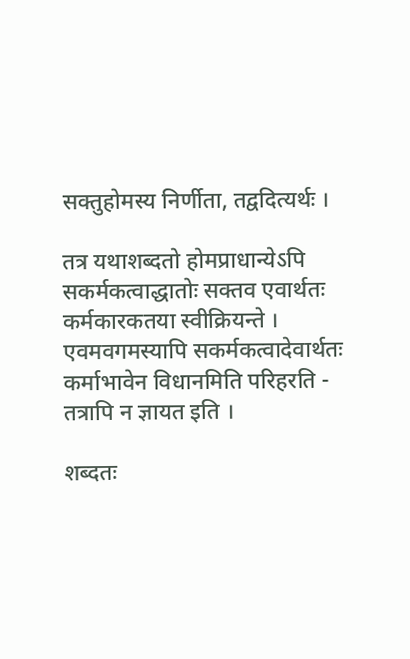सक्तुहोमस्य निर्णीता, तद्वदित्यर्थः ।

तत्र यथाशब्दतो होमप्राधान्येऽपि सकर्मकत्वाद्धातोः सक्तव एवार्थतः कर्मकारकतया स्वीक्रियन्ते । एवमवगमस्यापि सकर्मकत्वादेवार्थतः कर्माभावेन विधानमिति परिहरति -
तत्रापि न ज्ञायत इति ।

शब्दतः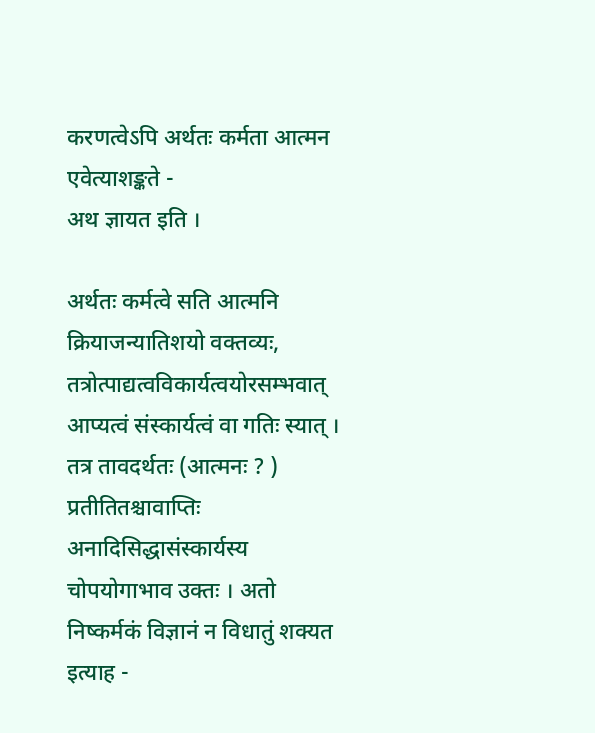करणत्वेऽपि अर्थतः कर्मता आत्मन एवेत्याशङ्कते -
अथ ज्ञायत इति ।

अर्थतः कर्मत्वे सति आत्मनि क्रियाजन्यातिशयो वक्तव्यः, तत्रोत्पाद्यत्वविकार्यत्वयोरसम्भवात् आप्यत्वं संस्कार्यत्वं वा गतिः स्यात् । तत्र तावदर्थतः (आत्मनः ? ) प्रतीतितश्चावाप्तिः अनादिसिद्धासंस्कार्यस्य चोपयोगाभाव उक्तः । अतो निष्कर्मकं विज्ञानं न विधातुं शक्यत इत्याह -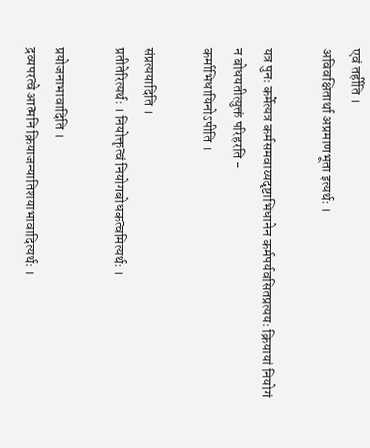एवं तर्हीति ।
अविवक्षितार्था अप्रमाणभूता इत्यर्थः ।

यत्र पुनः कर्मेत्यत्र कर्मसमवाय्यदृष्टाभिधानेन कर्मपर्यवसितप्रत्ययः क्रियायां नियोगं न बोधयतीत्युक्तं परिहरति -
कर्माभिधायिनोऽपीति ।

संप्रत्ययादिति ।
प्रतीतेरित्यर्थः । नियोक्तृत्वं नियोगबोधकत्वमित्यर्थः ।

प्रयोजनाभावादिति ।
द्रव्यपरत्वे आत्मनि क्रियाजन्यातिशयाभावादित्यर्थः ।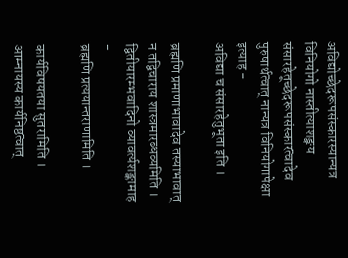अविद्योच्छेदरूपसंस्कारस्यान्यत्र विनियोगो नास्तीत्याशङ्क्य संसारहेतूच्छेदरूपसंस्कारत्वादेव पुरुषार्थत्वात् नान्यत्र विनियोगापेक्षा इत्याह -
अविद्या च संसारहेतुभूता इति ।

ब्रह्मणि प्रमाणाभावादेव तस्याभावात् न तद्विचाराय शास्त्रमारब्धव्यमिति । द्वितीयारम्भवादिनो व्यावर्त्यशङ्कामाह -
ब्रह्मणि प्रत्ययान्तराणामिति ।

कार्यविषयतया सुतरामिति ।
आम्नायस्य कार्यनिष्ठत्वात्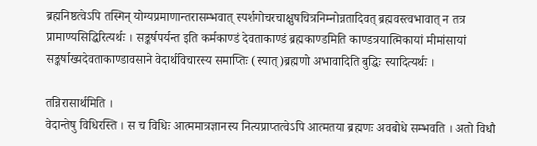ब्रह्मनिष्ठत्वेऽपि तस्मिन् योग्यप्रमाणान्तरासम्भवात् स्पर्शगोचरचाक्षुषचित्रनिम्नोन्नतादिवत् ब्रह्मवस्त्वभावात् न तत्र प्रामाण्यसिद्धिरित्यर्थः । सङ्कर्षपर्यन्त इति कर्मकाण्डं देवताकाण्डं ब्रह्मकाण्डमिति काण्डत्रयात्मिकायां मीमांसायां सङ्कर्षाख्यदेवताकाण्डावसाने वेदार्थविचारस्य समाप्तिः (स्यात्)ब्रह्मणो अभावादिति बुद्धिः स्यादित्यर्थः ।

तन्निरासार्थमिति ।
वेदान्तेषु विधिरस्ति । स च विधिः आत्ममात्रज्ञानस्य नित्यप्राप्तत्वेऽपि आत्मतया ब्रह्मणः अवबोधे सम्भवति । अतो विधौ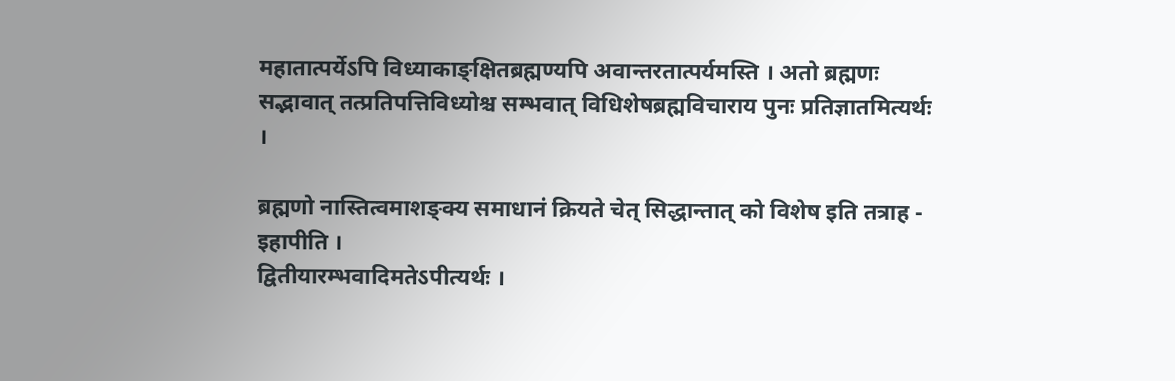महातात्पर्येऽपि विध्याकाङ्क्षितब्रह्मण्यपि अवान्तरतात्पर्यमस्ति । अतो ब्रह्मणः सद्भावात् तत्प्रतिपत्तिविध्योश्च सम्भवात् विधिशेषब्रह्मविचाराय पुनः प्रतिज्ञातमित्यर्थः ।

ब्रह्मणो नास्तित्वमाशङ्क्य समाधानं क्रियते चेत् सिद्धान्तात् को विशेष इति तत्राह -
इहापीति ।
द्वितीयारम्भवादिमतेऽपीत्यर्थः ।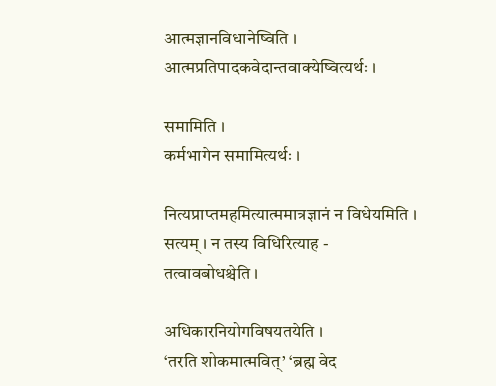आत्मज्ञानविधानेष्विति ।
आत्मप्रतिपादकवेदान्तवाक्येष्वित्यर्थः ।

समामिति ।
कर्मभागेन समामित्यर्थः ।

नित्यप्राप्तमहमित्यात्ममात्रज्ञानं न विधेयमिति । सत्यम् । न तस्य विधिरित्याह -
तत्वावबोधश्चेति ।

अधिकारनियोगविषयतयेति ।
‘तरति शोकमात्मवित्’ ‘ब्रह्म वेद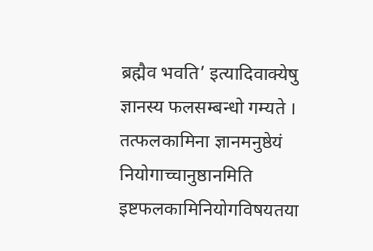ब्रह्मैव भवति’ इत्यादिवाक्येषु ज्ञानस्य फलसम्बन्धो गम्यते । तत्फलकामिना ज्ञानमनुष्ठेयं नियोगाच्चानुष्ठानमिति इष्टफलकामिनियोगविषयतया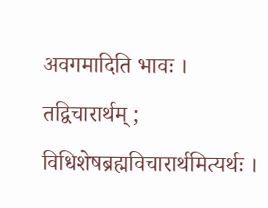अवगमादिति भावः । तद्विचारार्थम् ; विधिशेषब्रह्मविचारार्थमित्यर्थः ।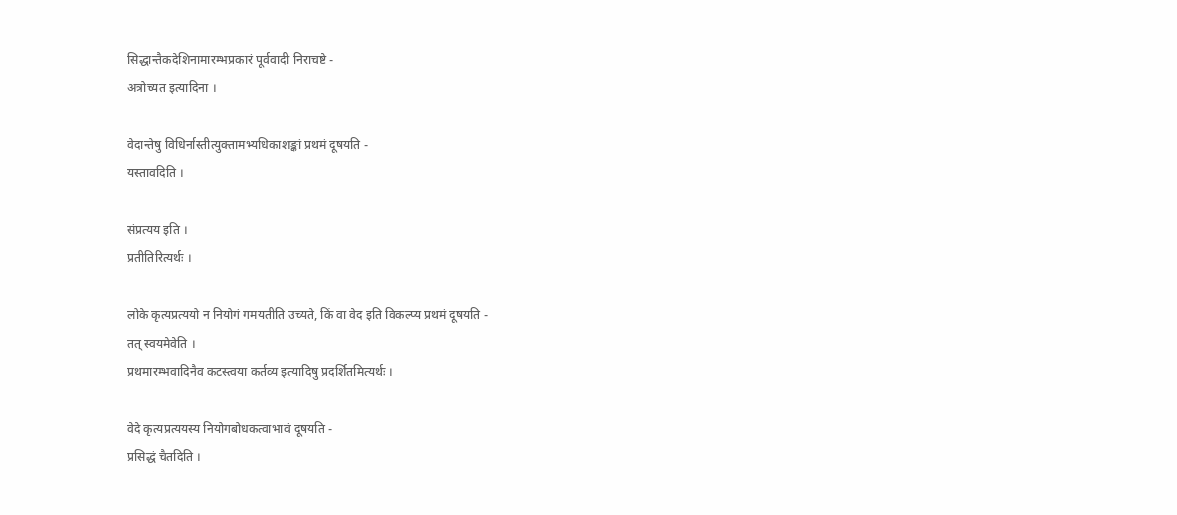सिद्धान्तैकदेशिनामारम्भप्रकारं पूर्ववादी निराचष्टे -
अत्रोच्यत इत्यादिना ।

वेदान्तेषु विधिर्नास्तीत्युक्तामभ्यधिकाशङ्कां प्रथमं दूषयति -
यस्तावदिति ।

संप्रत्यय इति ।
प्रतीतिरित्यर्थः ।

लोके कृत्यप्रत्ययो न नियोगं गमयतीति उच्यते, किं वा वेद इति विकल्प्य प्रथमं दूषयति -
तत् स्वयमेवेति ।
प्रथमारम्भवादिनैव कटस्त्वया कर्तव्य इत्यादिषु प्रदर्शितमित्यर्थः ।

वेदे कृत्यप्रत्ययस्य नियोगबोधकत्वाभावं दूषयति -
प्रसिद्धं चैतदिति ।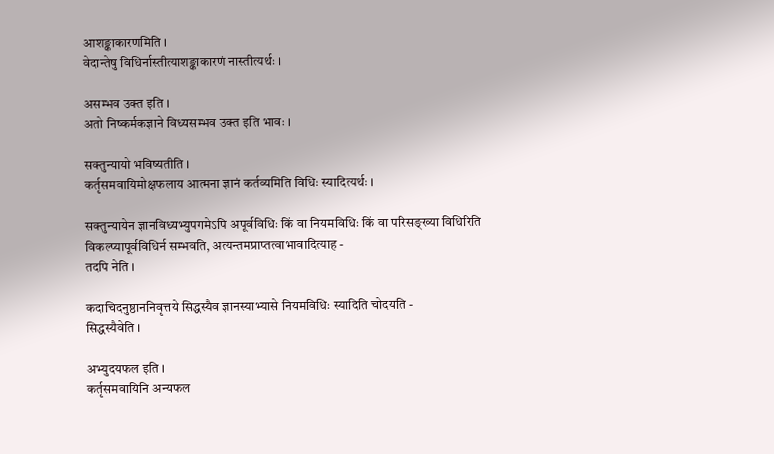आशङ्काकारणमिति ।
वेदान्तेषु विधिर्नास्तीत्याशङ्काकारणं नास्तीत्यर्थः ।

असम्भव उक्त इति ।
अतो निष्कर्मकज्ञाने विध्यसम्भव उक्त इति भावः ।

सक्तुन्यायो भविष्यतीति ।
कर्तृसमवायिमोक्षफलाय आत्मना ज्ञानं कर्तव्यमिति विधिः स्यादित्यर्थः ।

सक्तुन्यायेन ज्ञानविध्यभ्युपगमेऽपि अपूर्वविधिः किं वा नियमविधिः किं वा परिसङ्ख्या विधिरिति विकल्प्यापूर्वविधिर्न सम्भवति, अत्यन्तमप्राप्तत्वाभावादित्याह -
तदपि नेति ।

कदाचिदनुष्ठाननिवृत्तये सिद्धस्यैव ज्ञानस्याभ्यासे नियमविधिः स्यादिति चोदयति -
सिद्धस्यैवेति ।

अभ्युदयफल इति ।
कर्तृसमवायिनि अन्यफल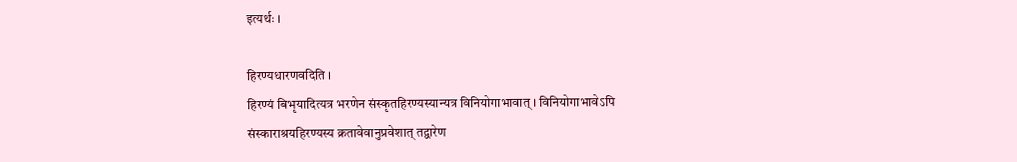इत्यर्थः ।

हिरण्यधारणवदिति ।
हिरण्यं बिभृयादित्यत्र भरणेन संस्कृतहिरण्यस्यान्यत्र विनियोगाभावात् । विनियोगाभावेऽपि संस्काराश्रयहिरण्यस्य क्रतावेवानुप्रवेशात् तद्वारेण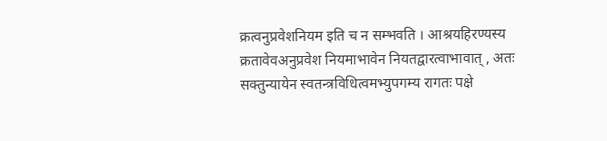क्रत्वनुप्रवेशनियम इति च न सम्भवति । आश्रयहिरण्यस्य क्रतावेवअनुप्रवेश नियमाभावेन नियतद्वारत्वाभावात् , अतः सक्तुन्यायेन स्वतन्त्रविधित्वमभ्युपगम्य रागतः पक्षे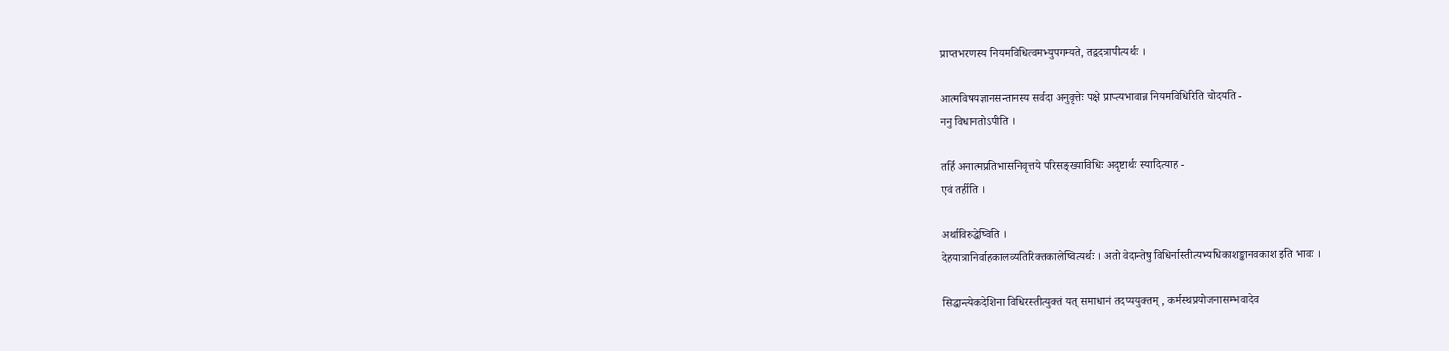प्राप्तभरणस्य नियमविधित्वमभ्युपगम्यते, तद्वदत्रापीत्यर्थः ।

आत्मविषयज्ञानसन्तानस्य सर्वदा अनुवृत्तेः पक्षे प्राप्त्यभावान्न नियमविधिरिति चोदयति -
ननु विधानतोऽपीति ।

तर्हि अनात्मप्रतिभासनिवृत्तये परिसङ्ख्याविधिः अदृष्टार्थः स्यादित्याह -
एवं तर्हीति ।

अर्थाविरुद्धेष्विति ।
देहयात्रानिर्वाहकालव्यतिरिक्तकालेष्वित्यर्थः । अतो वेदान्तेषु विधिर्नास्तीत्यभ्यधिकाशङ्कानवकाश इति भावः ।

सिद्धान्त्येकदेशिना विधिरस्तीत्युक्तं यत् समाधानं तदप्ययुक्तम् , कर्मस्थप्रयोजनासम्भवादेव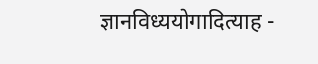ज्ञानविध्ययोगादित्याह -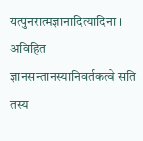यत्पुनरात्मज्ञानादित्यादिना ।
अविहित ज्ञानसन्तानस्यानिवर्तकत्वे सति तस्य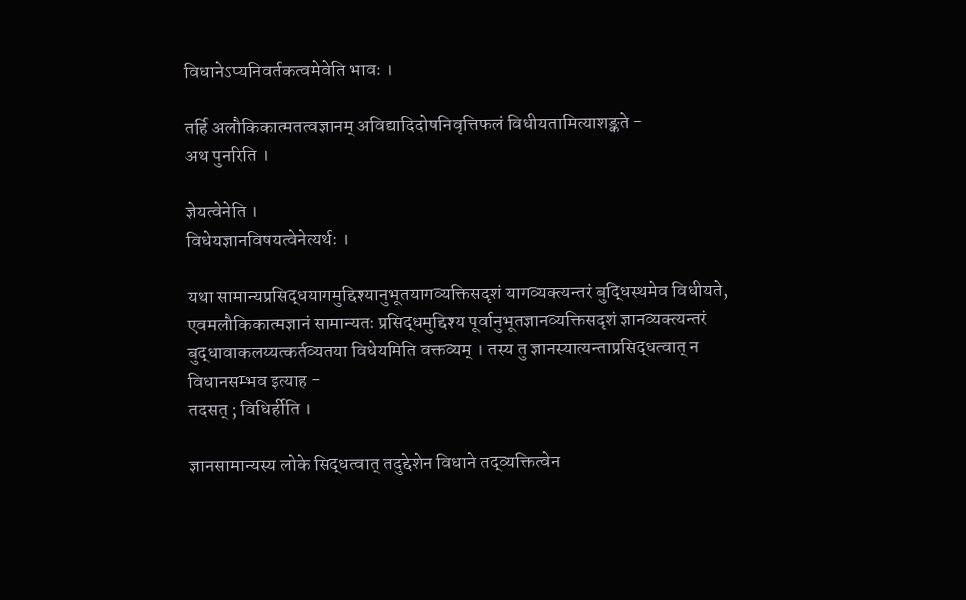विधानेऽप्यनिवर्तकत्वमेवेति भावः ।

तर्हि अलौकिकात्मतत्वज्ञानम् अविद्यादिदोषनिवृत्तिफलं विधीयतामित्याशङ्कते -
अथ पुनरिति ।

ज्ञेयत्वेनेति ।
विधेयज्ञानविषयत्वेनेत्यर्थः ।

यथा सामान्यप्रसिद्धयागमुद्दिश्यानुभूतयागव्यक्तिसदृशं यागव्यक्त्यन्तरं बुद्धिस्थमेव विधीयते, एवमलौकिकात्मज्ञानं सामान्यतः प्रसिद्धमुद्दिश्य पूर्वानुभूतज्ञानव्यक्तिसदृशं ज्ञानव्यक्त्यन्तरं बुद्धावाकलय्यत्कर्तव्यतया विधेयमिति वक्तव्यम् । तस्य तु ज्ञानस्यात्यन्ताप्रसिद्धत्वात् न विधानसम्भव इत्याह -
तदसत् ; विधिर्हीति ।

ज्ञानसामान्यस्य लोके सिद्धत्वात् तदुद्देशेन विधाने तद्व्यक्तित्वेन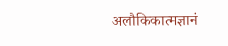अलौकिकात्मज्ञानं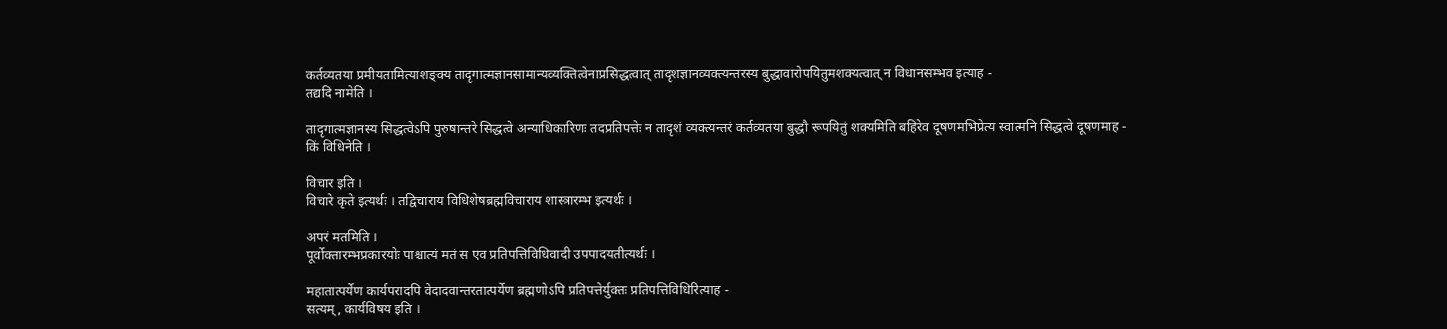कर्तव्यतया प्रमीयतामित्याशङ्क्य तादृगात्मज्ञानसामान्यव्यक्तित्वेनाप्रसिद्धत्वात् तादृशज्ञानव्यक्त्यन्तरस्य बुद्धावारोपयितुमशक्यत्वात् न विधानसम्भव इत्याह -
तद्यदि नामेति ।

तादृगात्मज्ञानस्य सिद्धत्वेऽपि पुरुषान्तरे सिद्धत्वे अन्याधिकारिणः तदप्रतिपत्तेः न तादृशं व्यक्त्यन्तरं कर्तव्यतया बुद्धौ रूपयितुं शक्यमिति बहिरेव दूषणमभिप्रेत्य स्वात्मनि सिद्धत्वे दूषणमाह -
किं विधिनेति ।

विचार इति ।
विचारे कृते इत्यर्थः । तद्विचाराय विधिशेषब्रह्मविचाराय शास्त्रारम्भ इत्यर्थः ।

अपरं मतमिति ।
पूर्वोक्तारम्भप्रकारयोः पाश्चात्यं मतं स एव प्रतिपत्तिविधिवादी उपपादयतीत्यर्थः ।

महातात्पर्येण कार्यपरादपि वेदादवान्तरतात्पर्येण ब्रह्मणोऽपि प्रतिपत्तेर्युक्तः प्रतिपत्तिविधिरित्याह -
सत्यम् , कार्यविषय इति ।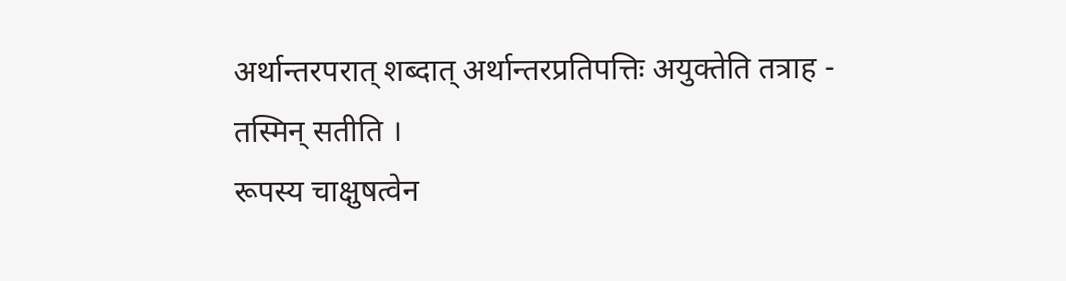अर्थान्तरपरात् शब्दात् अर्थान्तरप्रतिपत्तिः अयुक्तेति तत्राह -
तस्मिन् सतीति ।
रूपस्य चाक्षुषत्वेन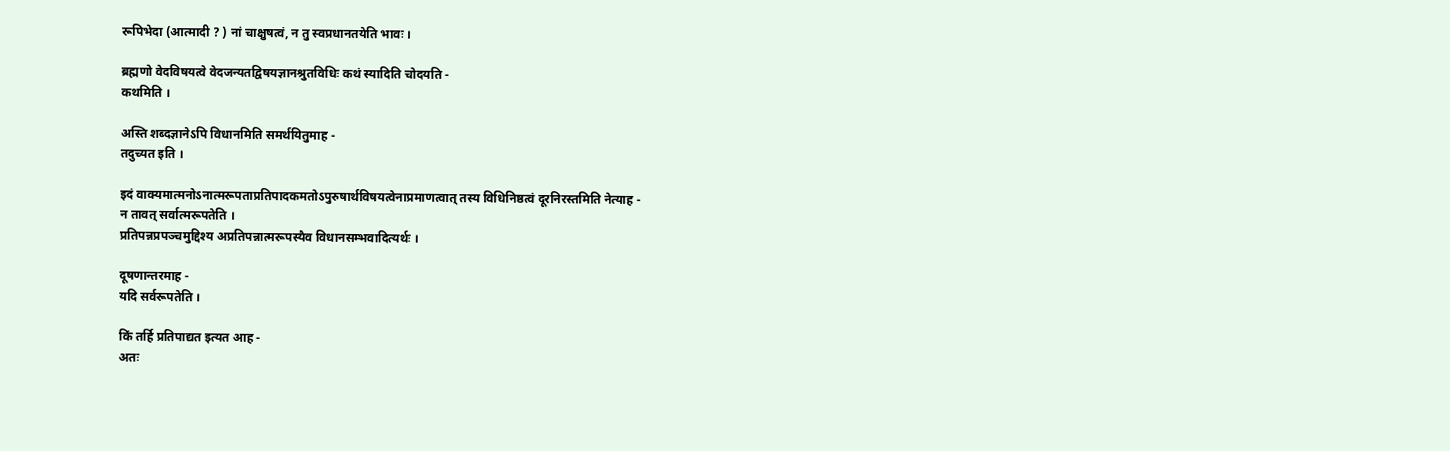रूपिभेदा (आत्मादी ? ) नां चाक्षुषत्वं, न तु स्वप्रधानतयेति भावः ।

ब्रह्मणो वेदविषयत्वे वेदजन्यतद्विषयज्ञानश्रुतविधिः कथं स्यादिति चोदयति -
कथमिति ।

अस्ति शब्दज्ञानेऽपि विधानमिति समर्थयितुमाह -
तदुच्यत इति ।

इदं वाक्यमात्मनोऽनात्मरूपताप्रतिपादकमतोऽपुरुषार्थविषयत्वेनाप्रमाणत्वात् तस्य विधिनिष्ठत्वं दूरनिरस्तमिति नेत्याह -
न तावत् सर्वात्मरूपतेति ।
प्रतिपन्नप्रपञ्चमुद्दिश्य अप्रतिपन्नात्मरूपस्यैव विधानसम्भवादित्यर्थः ।

दूषणान्तरमाह -
यदि सर्वरूपतेति ।

किं तर्हि प्रतिपाद्यत इत्यत आह -
अतः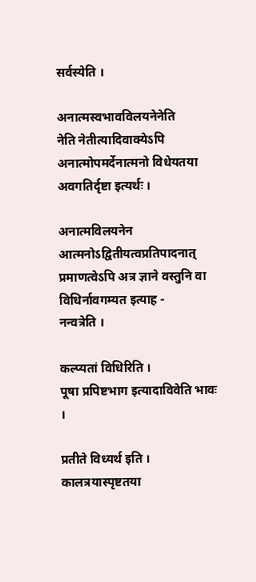सर्वस्येति ।

अनात्मस्वभावविलयनेनेति
नेति नेतीत्यादिवाक्येऽपि अनात्मोपमर्देनात्मनो विधेयतया अवगतिर्दृष्टा इत्यर्थः ।

अनात्मविलयनेन आत्मनोऽद्वितीयत्वप्रतिपादनात् प्रमाणत्वेऽपि अत्र ज्ञाने वस्तुनि वा विधिर्नावगम्यत इत्याह -
नन्वत्रेति ।

कल्प्यतां विधिरिति ।
पूषा प्रपिष्टभाग इत्यादाविवेति भावः ।

प्रतीते विध्यर्थ इति ।
कालत्रयास्पृष्टतया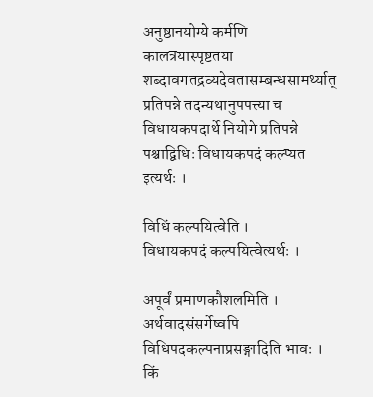अनुष्ठानयोग्ये कर्मणि कालत्रयास्पृष्टतया शब्दावगतद्रव्यदेवतासम्बन्धसामर्थ्यात् प्रतिपन्ने तदन्यथानुपपत्त्या च विधायकपदार्थे नियोगे प्रतिपन्ने पश्चाद्विधिः विधायकपदं कल्प्यत इत्यर्थः ।

विधिं कल्पयित्वेति ।
विधायकपदं कल्पयित्वेत्यर्थः ।

अपूर्वं प्रमाणकौशलमिति ।
अर्थवादसंसर्गेष्वपि विधिपदकल्पनाप्रसङ्गादिति भावः । किं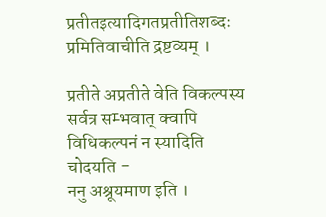प्रतीतइत्यादिगतप्रतीतिशब्दः प्रमितिवाचीति द्रष्टव्यम् ।

प्रतीते अप्रतीते वेति विकल्पस्य सर्वत्र सम्भवात् क्वापि विधिकल्पनं न स्यादिति चोदयति -
ननु अश्रूयमाण इति ।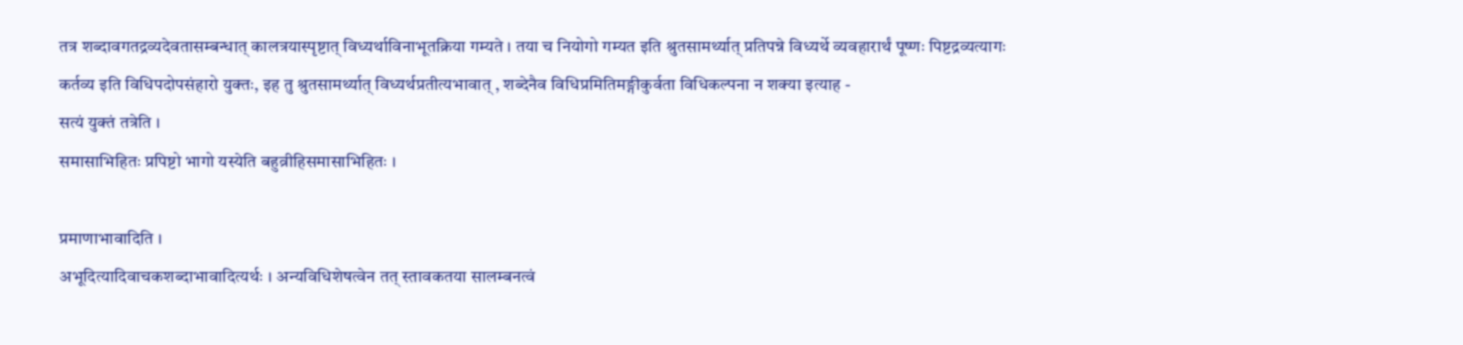तत्र शब्दावगतद्रव्यदेवतासम्बन्धात् कालत्रयास्पृष्टात् विध्यर्थाविनाभूतक्रिया गम्यते । तया च नियोगो गम्यत इति श्रुतसामर्थ्यात् प्रतिपन्ने विध्यर्थे व्यवहारार्थं पूष्णः पिष्टद्रव्यत्यागः कर्तव्य इति विधिपदोपसंहारो युक्तः, इह तु श्रुतसामर्थ्यात् विध्यर्थप्रतीत्यभावात् , शब्देनैव विधिप्रमितिमङ्गीकुर्वता विधिकल्पना न शक्या इत्याह -
सत्यं युक्तं तत्रेति ।
समासाभिहितः प्रपिष्टो भागो यस्येति बहुव्रीहिसमासाभिहितः ।

प्रमाणाभावादिति ।
अभूदित्यादिवाचकशब्दाभावादित्यर्थः । अन्यविधिशेषत्वेन तत् स्तावकतया सालम्बनत्वं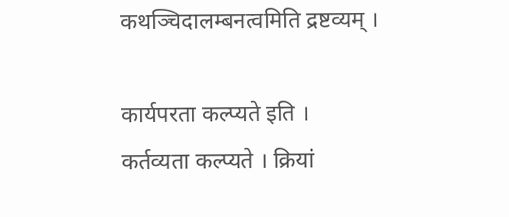कथञ्चिदालम्बनत्वमिति द्रष्टव्यम् ।

कार्यपरता कल्प्यते इति ।
कर्तव्यता कल्प्यते । क्रियां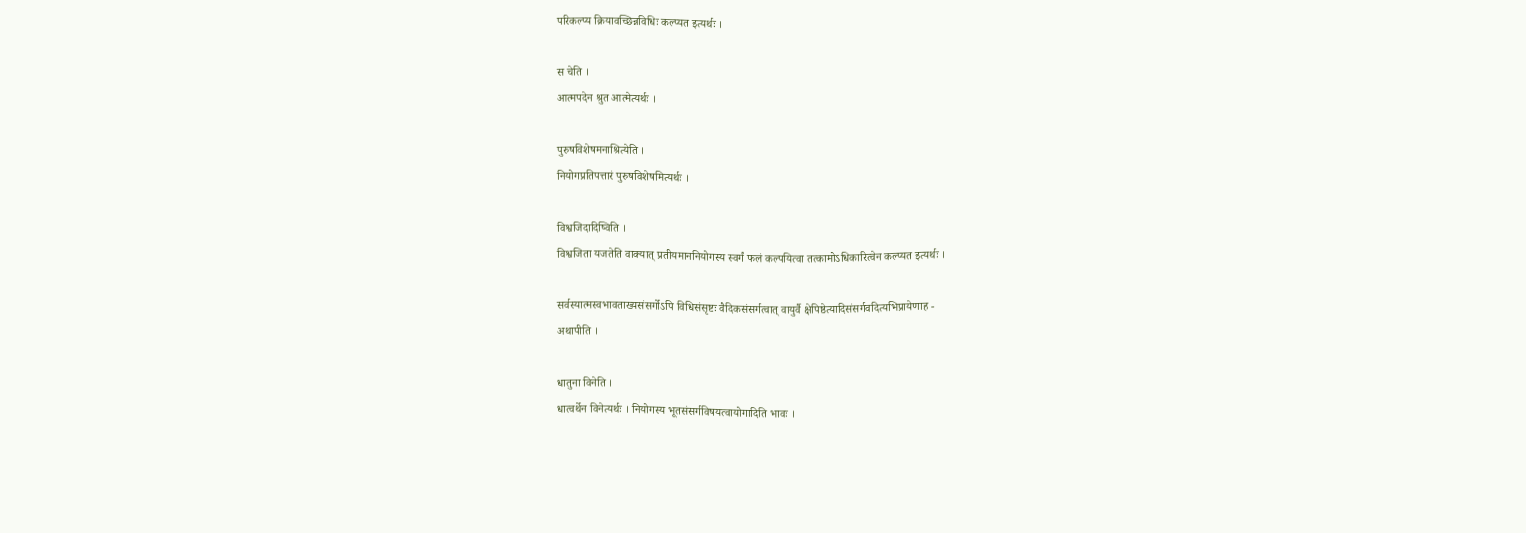परिकल्प्य क्रियावच्छिन्नविधिः कल्प्यत इत्यर्थः ।

स चेति ।
आत्मपदेन श्रुत आत्मेत्यर्थः ।

पुरुषविशेषमनाश्रित्येति ।
नियोगप्रतिपत्तारं पुरुषविशेषमित्यर्थः ।

विश्वजिदादिष्विति ।
विश्वजिता यजतेति वाक्यात् प्रतीयमाननियोगस्य स्वर्गं फलं कल्पयित्वा तत्कामोऽधिकारित्वेन कल्प्यत इत्यर्थः ।

सर्वस्यात्मस्वभावताख्यसंसर्गोऽपि विधिसंसृष्टः वैदिकसंसर्गत्वात् वायुर्वै क्षेपिष्ठेत्यादिसंसर्गवदित्यभिप्रायेणाह -
अथापीति ।

धातुना विनेति ।
धात्वर्थेन विनेत्यर्थः । नियोगस्य भूतसंसर्गविषयत्वायोगादिति भावः ।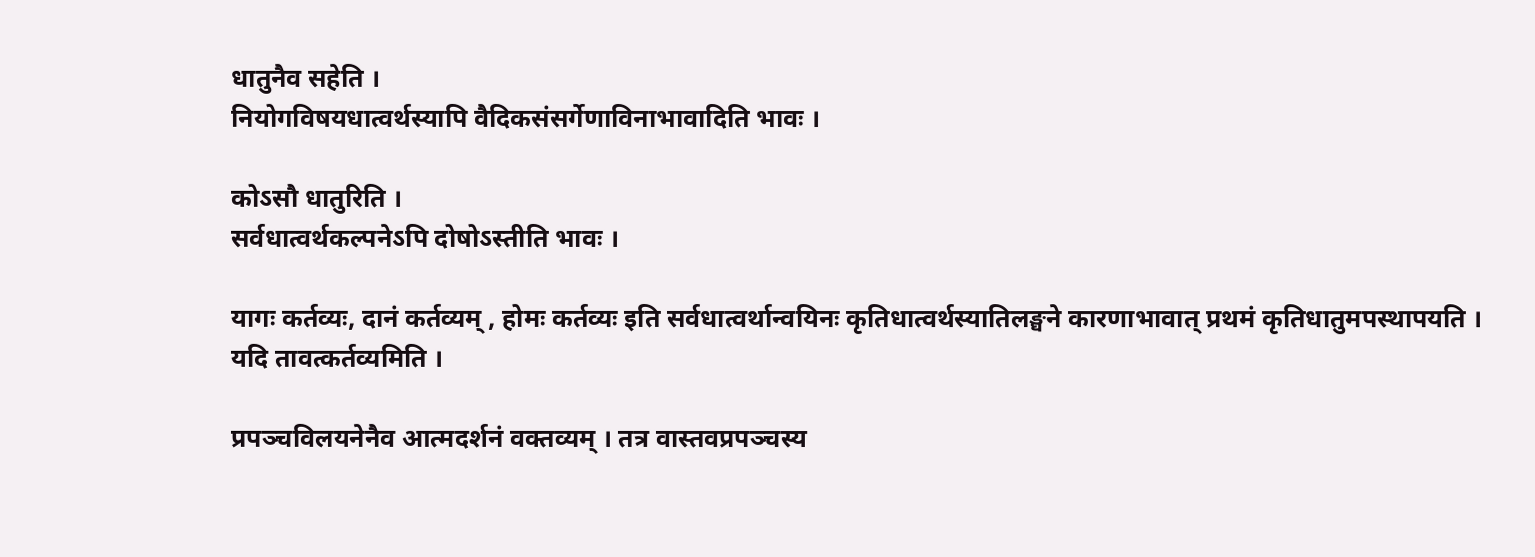धातुनैव सहेति ।
नियोगविषयधात्वर्थस्यापि वैदिकसंसर्गेणाविनाभावादिति भावः ।

कोऽसौ धातुरिति ।
सर्वधात्वर्थकल्पनेऽपि दोषोऽस्तीति भावः ।

यागः कर्तव्यः, दानं कर्तव्यम् , होमः कर्तव्यः इति सर्वधात्वर्थान्वयिनः कृतिधात्वर्थस्यातिलङ्घने कारणाभावात् प्रथमं कृतिधातुमपस्थापयति ।
यदि तावत्कर्तव्यमिति ।

प्रपञ्चविलयनेनैव आत्मदर्शनं वक्तव्यम् । तत्र वास्तवप्रपञ्चस्य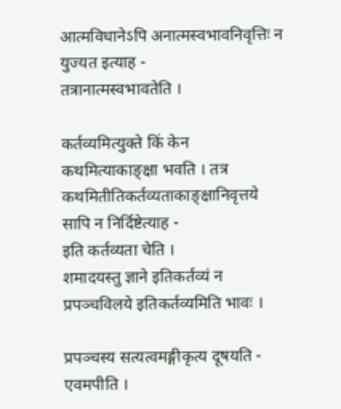आत्मविधानेऽपि अनात्मस्वभावनिवृत्तिः न युज्यत इत्याह -
तत्रानात्मस्वभावतेति ।

कर्तव्यमित्युक्ते किं केन कथमित्याकाङ्क्षा भवति । तत्र कथमितीतिकर्तव्यताकाङ्क्षानिवृत्तये सापि न निर्दिष्टेत्याह -
इति कर्तव्यता चेति ।
शमादयस्तु ज्ञाने इतिकर्तव्यं न प्रपञ्चविलये इतिकर्तव्यमिति भावः ।

प्रपञ्चस्य सत्यत्वमङ्गीकृत्य दूषयति -
एवमपीति ।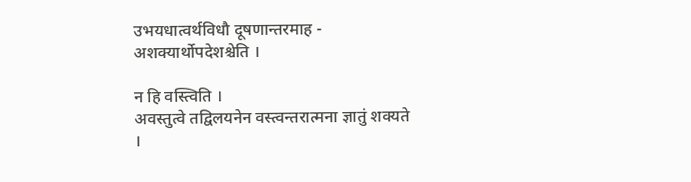उभयधात्वर्थविधौ दूषणान्तरमाह -
अशक्यार्थोपदेशश्चेति ।

न हि वस्त्विति ।
अवस्तुत्वे तद्विलयनेन वस्त्वन्तरात्मना ज्ञातुं शक्यते ।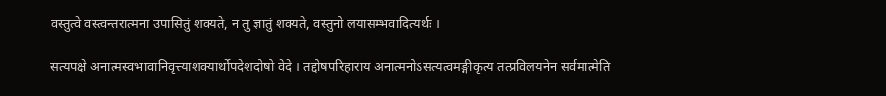वस्तुत्वे वस्त्वन्तरात्मना उपासितुं शक्यते, न तु ज्ञातुं शक्यते, वस्तुनो लयासम्भवादित्यर्थः ।

सत्यपक्षे अनात्मस्वभावानिवृत्त्याशक्यार्थोपदेशदोषो वेदे । तद्दोषपरिहाराय अनात्मनोऽसत्यत्वमङ्गीकृत्य तत्प्रविलयनेन सर्वमात्मेति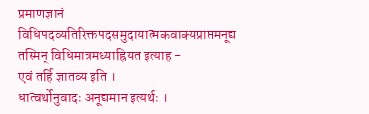प्रमाणज्ञानं विधिपदव्यतिरिक्तपदसमुदायात्मकवाक्यप्राप्तमनूद्य तस्मिन् विधिमात्रमध्याह्रियत इत्याह -
एवं तर्हि ज्ञातव्य इति ।
धात्वर्थोनुवादः अनूद्यमान इत्यर्थः ।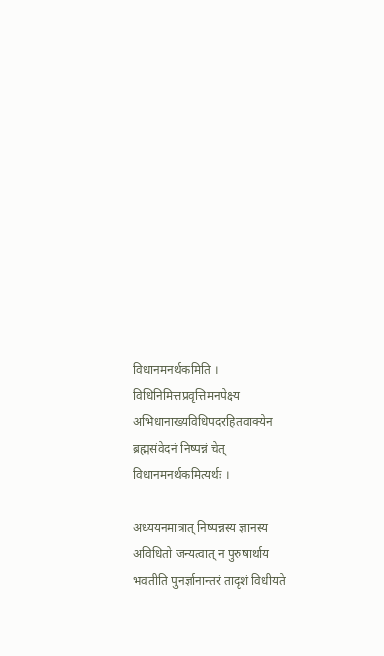विधानमनर्थकमिति ।
विधिनिमित्तप्रवृत्तिमनपेक्ष्य अभिधानाख्यविधिपदरहितवाक्येन ब्रह्मसंवेदनं निष्पन्नं चेत् विधानमनर्थकमित्यर्थः ।

अध्ययनमात्रात् निष्पन्नस्य ज्ञानस्य अविधितो जन्यत्वात् न पुरुषार्थाय भवतीति पुनर्ज्ञानान्तरं तादृशं विधीयते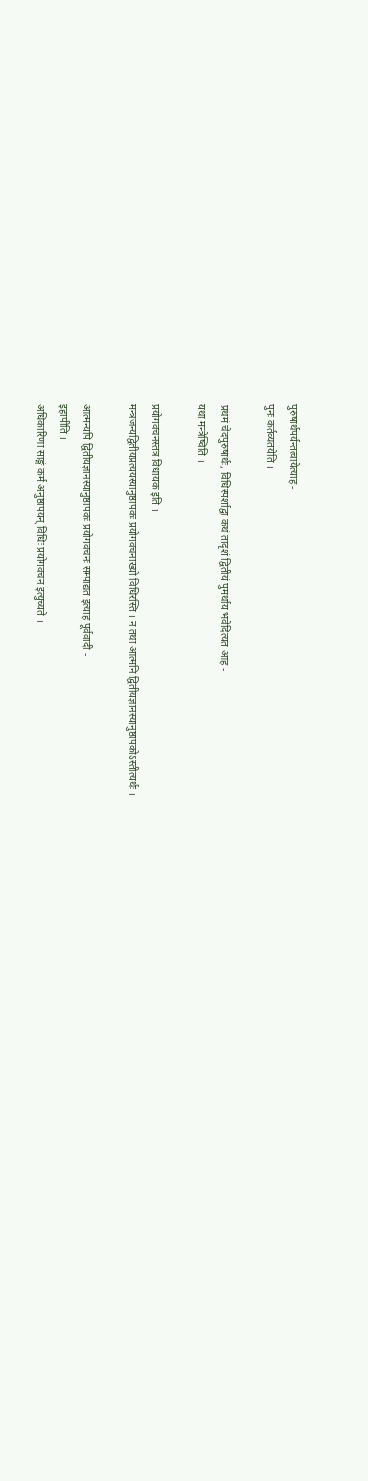पुरुषार्थपर्यन्तत्वायेत्याह -
पुनः कर्तव्यतयेति ।

प्रथमं चेदपुरुषार्थः, विधिस्पर्शाद्वा कथं तादृशं द्वितीयं पुमर्थाय भवेदित्यत आह -
यथा मन्त्रेष्विति ।

प्रयोगवचनस्तत्र विधायक इति ।
मन्त्रजन्यद्वितीयप्रत्ययस्यानुष्ठापकः प्रयोगवचनाख्यो विधिरस्ति । न तथा आत्मनि द्वितीयज्ञानस्यानुष्ठापकोऽस्तीत्यर्थः ।

आत्मन्यपि द्वितीयज्ञानस्यानुष्ठापकः प्रयोगवचनः सम्पाद्यत इत्याह पूर्ववादी -
इहापीति ।
अधिकारिणा साङ्गं कर्म अनुष्ठापयन् विधिः प्रयोगवचन इत्युच्यते ।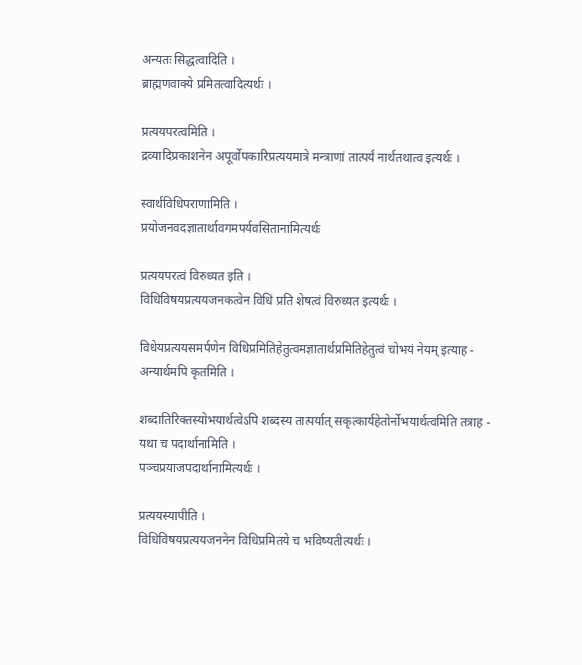अन्यतः सिद्धत्वादिति ।
ब्राह्मणवाक्ये प्रमितत्वादित्यर्थः ।

प्रत्ययपरत्वमिति ।
द्रव्यादिप्रकाशनेन अपूर्वोपकारिप्रत्ययमात्रे मन्त्राणां तात्पर्यं नार्थतथात्व इत्यर्थः ।

स्वार्थविधिपराणामिति ।
प्रयोजनवदज्ञातार्थावगमपर्यवसितानामित्यर्थः

प्रत्ययपरत्वं विरुध्यत इति ।
विधिविषयप्रत्ययजनकत्वेन विधिं प्रति शेषत्वं विरुध्यत इत्यर्थः ।

विधेयप्रत्ययसमर्पणेन विधिप्रमितिहेतुत्वमज्ञातार्थप्रमितिहेतुत्वं चोभयं नेयम् इत्याह -
अन्यार्थमपि कृतमिति ।

शब्दातिरिक्तस्योभयार्थत्वेऽपि शब्दस्य तात्पर्यात् सकृत्कार्यहेतोर्नोभयार्थत्वमिति तत्राह -
यथा च पदार्थानामिति ।
पञ्चप्रयाजपदार्थानामित्यर्थः ।

प्रत्ययस्यापीति ।
विधिविषयप्रत्ययजननेन विधिप्रमितये च भविष्यतीत्यर्थः ।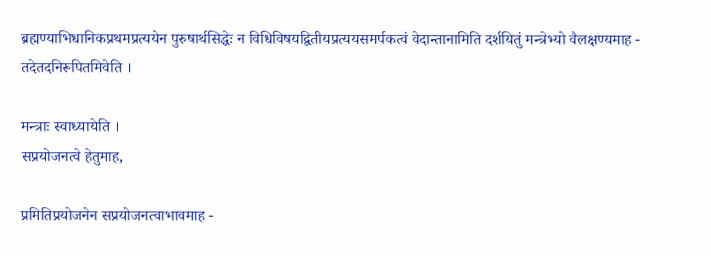ब्रह्मण्याभिधानिकप्रथमप्रत्ययेन पुरुषार्थसिद्धेः न विधिविषयद्वितीयप्रत्ययसमर्पकत्वं वेदान्तानामिति दर्शयितुं मन्त्रेभ्यो वैलक्षण्यमाह -
तदेतदनिरूपितमिवेति ।

मन्त्राः स्वाध्यायेति ।
सप्रयोजनत्वे हेतुमाह,

प्रमितिप्रयोजनेन सप्रयोजनत्वाभावमाह -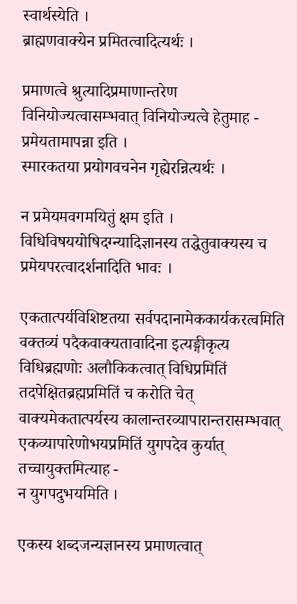स्वार्थस्येति ।
ब्राह्मणवाक्येन प्रमितत्वादित्यर्थः ।

प्रमाणत्वे श्रुत्यादिप्रमाणान्तरेण विनियोज्यत्वासम्भवात् विनियोज्यत्वे हेतुमाह -
प्रमेयतामापन्ना इति ।
स्मारकतया प्रयोगवचनेन गृह्येरन्नित्यर्थः ।

न प्रमेयमवगमयितुं क्षम इति ।
विधिविषययोषिदग्न्यादिज्ञानस्य तद्धेतुवाक्यस्य च प्रमेयपरत्वादर्शनादिति भावः ।

एकतात्पर्यविशिष्टतया सर्वपदानामेककार्यकरत्वमिति वक्तव्यं पदैकवाक्यतावादिना इत्यङ्गीकृत्य विधिब्रह्मणोः अलौकिकत्वात् विधिप्रमितिं तदपेक्षितब्रह्मप्रमितिं च करोति चेत् वाक्यमेकतात्पर्यस्य कालान्तरव्यापारान्तरासम्भवात् एकव्यापारेणोभयप्रमितिं युगपदेव कुर्यात् तच्चायुक्तमित्याह -
न युगपदुभयमिति ।

एकस्य शब्दजन्यज्ञानस्य प्रमाणत्वात्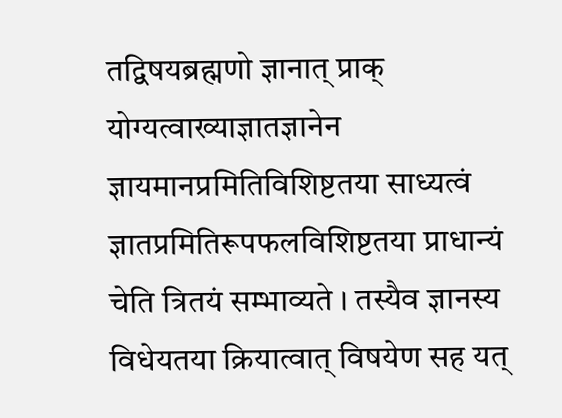तद्विषयब्रह्मणो ज्ञानात् प्राक् योग्यत्वाख्याज्ञातज्ञानेन ज्ञायमानप्रमितिविशिष्टतया साध्यत्वं ज्ञातप्रमितिरूपफलविशिष्टतया प्राधान्यं चेति त्रितयं सम्भाव्यते । तस्यैव ज्ञानस्य विधेयतया क्रियात्वात् विषयेण सह यत्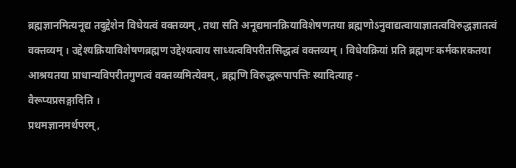ब्रह्मज्ञानमित्यनूद्य तदुद्देशेन विधेयत्वं वक्तव्यम् , तथा सति अनूद्यमानक्रियाविशेषणतया ब्रह्मणोऽनुवाद्यत्वायाज्ञातत्वविरुद्धज्ञातत्वं वक्तव्यम् । उद्देश्यक्रियाविशेषणब्रह्मण उद्देश्यत्वाय साध्यत्वविपरीतसिद्धत्वं वक्तव्यम् । विधेयक्रियां प्रति ब्रह्मणः कर्मकारकतया आश्रयतया प्राधान्यविपरीतगुणत्वं वक्तव्यमित्येवम् , ब्रह्मणि विरुद्धरूपापत्तिः स्यादित्याह -
वैरूप्यप्रसङ्गादिति ।
प्रथमज्ञानमर्थपरम् ,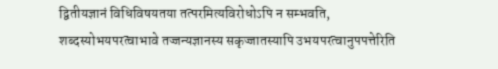द्वितीयज्ञानं विधिविषयतया तत्परमित्यविरोधोऽपि न सम्भवति, शब्दस्योभयपरत्वाभावे तज्जन्यज्ञानस्य सकृज्जातस्यापि उभयपरत्वानुपपत्तेरिति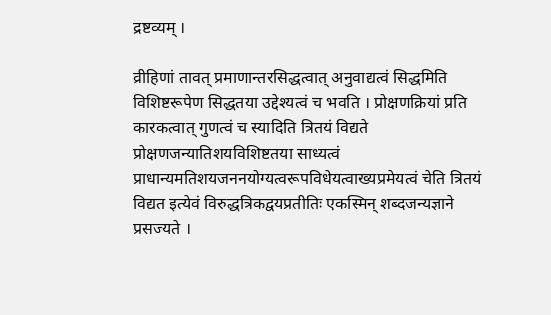द्रष्टव्यम् ।

व्रीहिणां तावत् प्रमाणान्तरसिद्धत्वात् अनुवाद्यत्वं सिद्धमिति विशिष्टरूपेण सिद्धतया उद्देश्यत्वं च भवति । प्रोक्षणक्रियां प्रति कारकत्वात् गुणत्वं च स्यादिति त्रितयं विद्यते प्रोक्षणजन्यातिशयविशिष्टतया साध्यत्वं प्राधान्यमतिशयजननयोग्यत्वरूपविधेयत्वाख्यप्रमेयत्वं चेति त्रितयं विद्यत इत्येवं विरुद्धत्रिकद्वयप्रतीतिः एकस्मिन् शब्दजन्यज्ञाने प्रसज्यते ।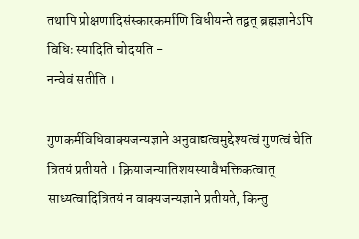तथापि प्रोक्षणादिसंस्कारकर्माणि विधीयन्ते तद्वत् ब्रह्मज्ञानेऽपि विधिः स्यादिति चोदयति -
नन्वेवं सतीति ।

गुणकर्मविधिवाक्यजन्यज्ञाने अनुवाद्यत्वमुद्देश्यत्वं गुणत्वं चेति त्रितयं प्रतीयते । क्रियाजन्यातिशयस्यावैभक्तिकत्वात् साध्यत्वादित्रितयं न वाक्यजन्यज्ञाने प्रतीयते, किन्तु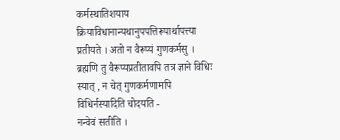कर्मस्थातिशयाय क्रियाविधानान्यथानुपपत्तिरूपार्थापत्त्या प्रतीयते । अतो न वैरूप्यं गुणकर्मसु । ब्रह्मणि तु वैरूप्यप्रतीतावपि तत्र ज्ञाने विधिः स्यात् , न चेत् गुणकर्मणामपि विधिर्नस्यादिति चोदयति -
नन्वेवं सतीति ।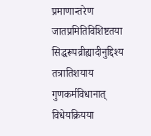प्रमाणान्तरेण जातप्रमितिविशिष्टतया सिद्धरूपव्रीह्यादीनुद्दिश्य तत्रातिशयाय गुणकर्मविधानात् विधेयक्रियया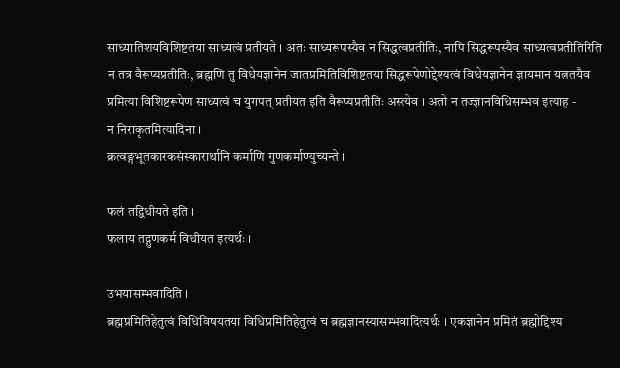साध्यातिशयविशिष्टतया साध्यत्वं प्रतीयते । अतः साध्यरूपस्यैव न सिद्धत्वप्रतीतिः, नापि सिद्धरूपस्यैव साध्यत्वप्रतीतिरिति न तत्र वैरूप्यप्रतीतिः, ब्रह्मणि तु विधेयज्ञानेन जातप्रमितिविशिष्टतया सिद्धरूपेणोद्देश्यत्वं विधेयज्ञानेन ज्ञायमान यत्नतयैव प्रमित्या विशिष्टरूपेण साध्यत्वं च युगपत् प्रतीयत इति वैरूप्यप्रतीतिः अस्त्येव । अतो न तज्ज्ञानविधिसम्भव इत्याह -
न निराकृतमित्यादिना ।
क्रत्वङ्गभूतकारकसंस्कारार्थानि कर्माणि गुणकर्माण्युच्यन्ते ।

फलं तद्विधीयते इति ।
फलाय तद्गुणकर्म विधीयत इत्यर्थः ।

उभयासम्भवादिति ।
ब्रह्मप्रमितिहेतुत्वं विधिविषयतया विधिप्रमितिहेतुत्वं च ब्रह्मज्ञानस्यासम्भवादित्यर्थः । एकज्ञानेन प्रमितं ब्रह्मोद्दिश्य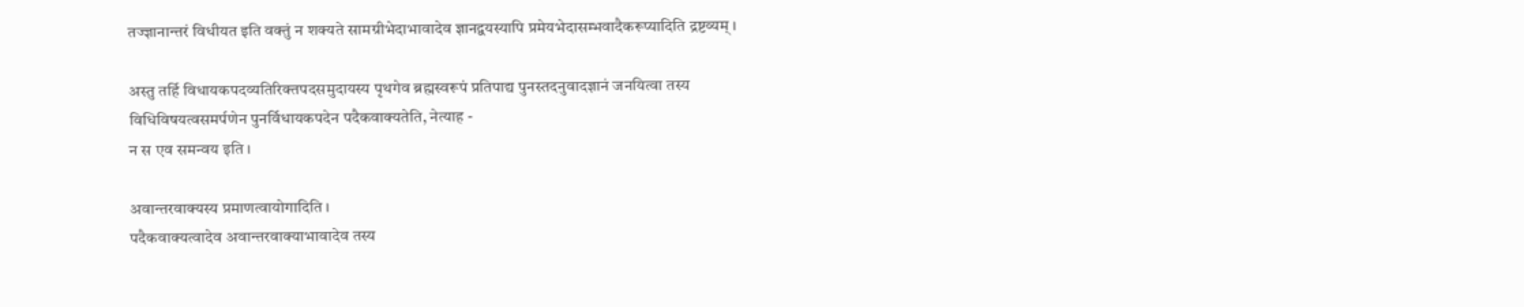तज्ज्ञानान्तरं विधीयत इति वक्तुं न शक्यते सामग्रीभेदाभावादेव ज्ञानद्वयस्यापि प्रमेयभेदासम्भवादैकरूप्यादिति द्रष्टव्यम् ।

अस्तु तर्हि विधायकपदव्यतिरिक्तपदसमुदायस्य पृथगेव ब्रह्मस्वरूपं प्रतिपाद्य पुनस्तदनुवादज्ञानं जनयित्वा तस्य विधिविषयत्वसमर्पणेन पुनर्विधायकपदेन पदैकवाक्यतेति, नेत्याह -
न स एव समन्वय इति ।

अवान्तरवाक्यस्य प्रमाणत्वायोगादिति ।
पदैकवाक्यत्वादेव अवान्तरवाक्याभावादेव तस्य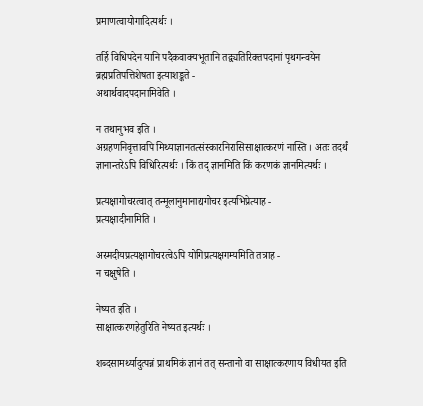प्रमाणत्वायोगादित्यर्थः ।

तर्हि विधिपदेन यानि पदैकवाक्यभूतानि तद्व्यतिरिक्तपदानां पृथगन्वयेन ब्रह्मप्रतिपत्तिशेषता इत्याशङ्कते -
अथार्थवादपदानामिवेति ।

न तथानुभव इति ।
अग्रहणनिवृत्तावपि मिथ्याज्ञानतत्संस्कारनिरासिसाक्षात्करणं नास्ति । अतः तदर्थं ज्ञानान्तरेऽपि विधिरित्यर्थः । किं तद् ज्ञानमिति किं करणकं ज्ञानमित्यर्थः ।

प्रत्यक्षागोचरत्वात् तन्मूलानुमानाद्यगोचर इत्यभिप्रेत्याह -
प्रत्यक्षादीनामिति ।

अस्मदीयप्रत्यक्षागोचरत्वेऽपि योगिप्रत्यक्षगम्यमिति तत्राह -
न चक्षुषेति ।

नेष्यत इति ।
साक्षात्करणहेतुरिति नेष्यत इत्यर्थः ।

शब्दसामर्थ्यादुत्पन्नं प्राथमिकं ज्ञानं तत् सन्तानो वा साक्षात्करणाय विधीयत इति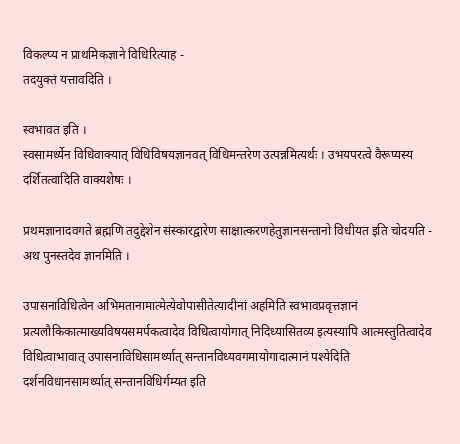विकल्प्य न प्राथमिकज्ञाने विधिरित्याह -
तदयुक्तं यत्तावदिति ।

स्वभावत इति ।
स्वसामर्थ्येन विधिवाक्यात् विधिविषयज्ञानवत् विधिमन्तरेण उत्पन्नमित्यर्थः । उभयपरत्वे वैरूप्यस्य दर्शितत्वादिति वाक्यशेषः ।

प्रथमज्ञानादवगते ब्रह्मणि तदुद्देशेन संस्कारद्वारेण साक्षात्करणहेतुज्ञानसन्तानो विधीयत इति चोदयति -
अथ पुनस्तदेव ज्ञानमिति ।

उपासनाविधित्वेन अभिमतानामात्मेत्येवोपासीतेत्यादीनां अहमिति स्वभावप्रवृत्तज्ञानं प्रत्यलौकिकात्माख्यविषयसमर्पकत्वादेव विधित्वायोगात् निदिध्यासितव्य इत्यस्यापि आत्मस्तुतित्वादेव विधित्वाभावात् उपासनाविधिसामर्थ्यात् सन्तानविध्यवगमायोगादात्मानं पश्येदिति दर्शनविधानसामर्थ्यात् सन्तानविधिर्गम्यत इति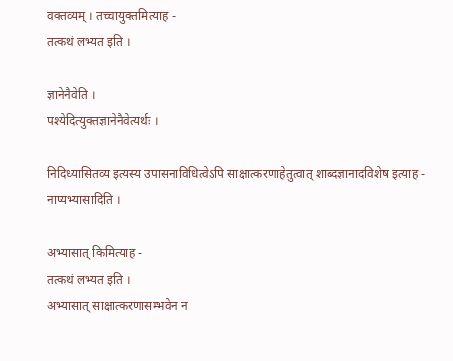वक्तव्यम् । तच्चायुक्तमित्याह -
तत्कथं लभ्यत इति ।

ज्ञानेनैवेति ।
पश्येदित्युक्तज्ञानेनैवेत्यर्थः ।

निदिध्यासितव्य इत्यस्य उपासनाविधित्वेऽपि साक्षात्करणाहेतुत्वात् शाब्दज्ञानादविशेष इत्याह -
नाप्यभ्यासादिति ।

अभ्यासात् किमित्याह -
तत्कथं लभ्यत इति ।
अभ्यासात् साक्षात्करणासम्भवेन न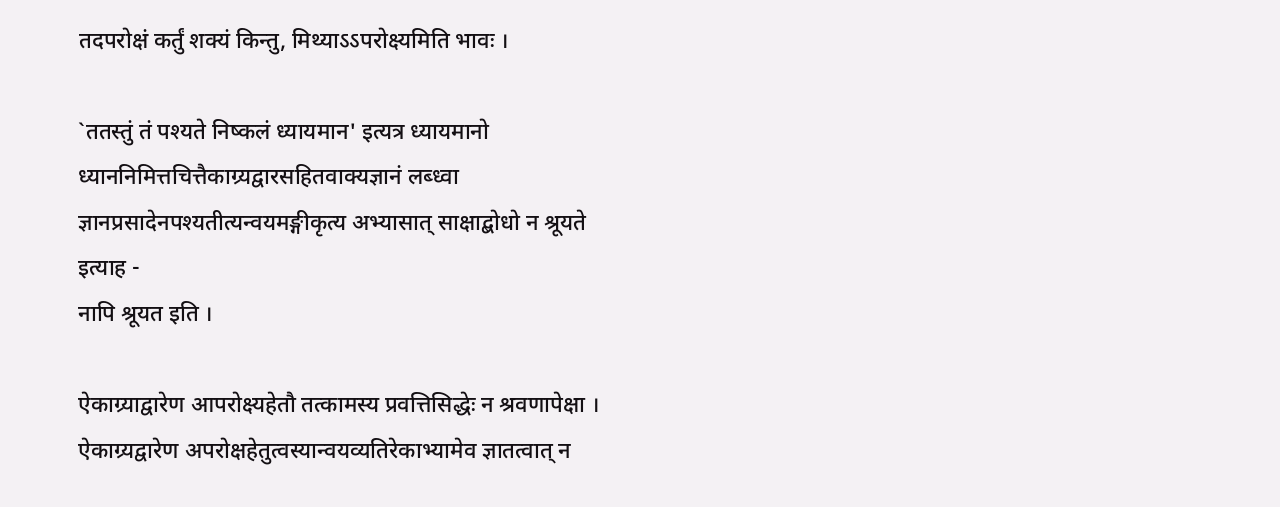तदपरोक्षं कर्तुं शक्यं किन्तु, मिथ्याऽऽपरोक्ष्यमिति भावः ।

`ततस्तुं तं पश्यते निष्कलं ध्यायमान' इत्यत्र ध्यायमानो ध्याननिमित्तचित्तैकाग्र्यद्वारसहितवाक्यज्ञानं लब्ध्वा ज्ञानप्रसादेनपश्यतीत्यन्वयमङ्गीकृत्य अभ्यासात् साक्षाद्बोधो न श्रूयते इत्याह -
नापि श्रूयत इति ।

ऐकाग्र्याद्वारेण आपरोक्ष्यहेतौ तत्कामस्य प्रवत्तिसिद्धेः न श्रवणापेक्षा । ऐकाग्र्यद्वारेण अपरोक्षहेतुत्वस्यान्वयव्यतिरेकाभ्यामेव ज्ञातत्वात् न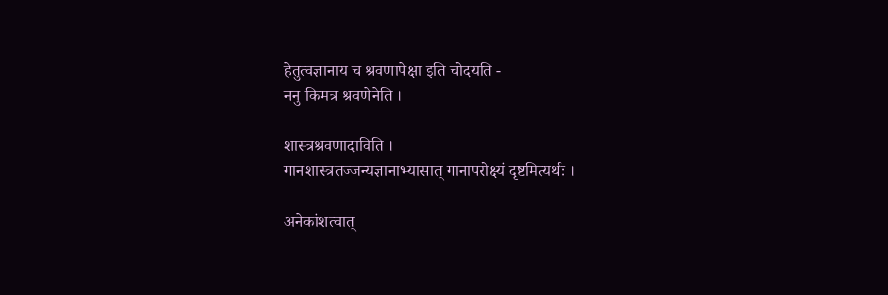हेतुत्वज्ञानाय च श्रवणापेक्षा इति चोदयति -
ननु किमत्र श्रवणेनेति ।

शास्त्रश्रवणादाविति ।
गानशास्त्रतज्जन्यज्ञानाभ्यासात् गानापरोक्ष्यं दृष्टमित्यर्थः ।

अनेकांशत्वात्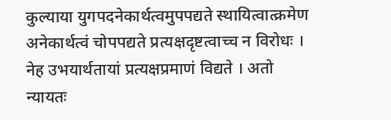कुल्याया युगपदनेकार्थत्वमुपपद्यते स्थायित्वात्क्रमेण अनेकार्थत्वं चोपपद्यते प्रत्यक्षदृष्टत्वाच्च न विरोधः । नेह उभयार्थतायां प्रत्यक्षप्रमाणं विद्यते । अतो न्यायतः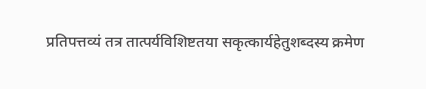प्रतिपत्तव्यं तत्र तात्पर्यविशिष्टतया सकृत्कार्यहेतुशब्दस्य क्रमेण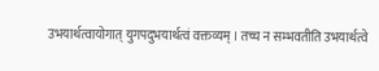उभयार्थत्वायोगात् युगपदुभयार्थत्वं वक्तव्यम् । तच्च न सम्भवतीति उभयार्थत्वे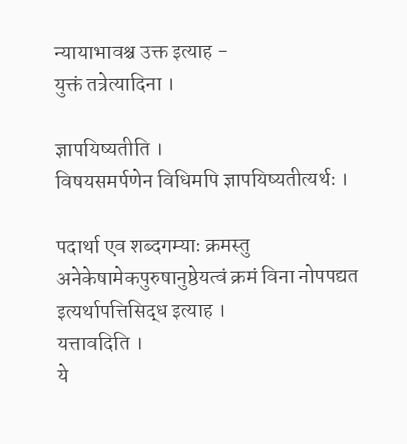न्यायाभावश्च उक्त इत्याह -
युक्तं तत्रेत्यादिना ।

ज्ञापयिष्यतीति ।
विषयसमर्पणेन विधिमपि ज्ञापयिष्यतीत्यर्थः ।

पदार्था एव शब्दगम्याः क्रमस्तु अनेकेषामेकपुरुषानुष्ठेयत्वं क्रमं विना नोपपद्यत इत्यर्थापत्तिसिद्ध इत्याह ।
यत्तावदिति ।
ये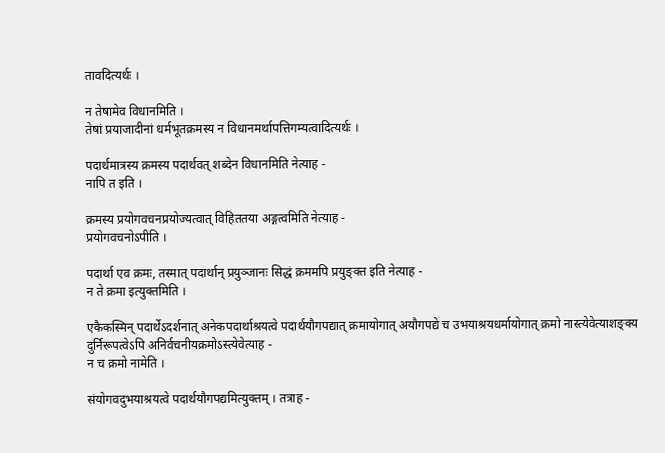तावदित्यर्थः ।

न तेषामेव विधानमिति ।
तेषां प्रयाजादीनां धर्मभूतक्रमस्य न विधानमर्थापत्तिगम्यत्वादित्यर्थः ।

पदार्थमात्रस्य क्रमस्य पदार्थवत् शब्देन विधानमिति नेत्याह -
नापि त इति ।

क्रमस्य प्रयोगवचनप्रयोज्यत्वात् विहिततया अङ्गत्वमिति नेत्याह -
प्रयोगवचनोऽपीति ।

पदार्था एव क्रमः, तस्मात् पदार्थान् प्रयुञ्जानः सिद्धं क्रममपि प्रयुङ्क्त इति नेत्याह -
न ते क्रमा इत्युक्तमिति ।

एकैकस्मिन् पदार्थेऽदर्शनात् अनेकपदार्थाश्रयत्वे पदार्थयौगपद्यात् क्रमायोगात् अयौगपद्ये च उभयाश्रयधर्मायोगात् क्रमो नास्त्येवेत्याशङ्क्य दुर्निरूपत्वेऽपि अनिर्वचनीयक्रमोऽस्त्येवेत्याह -
न च क्रमो नामेति ।

संयोगवदुभयाश्रयत्वे पदार्थयौगपद्यमित्युक्तम् । तत्राह -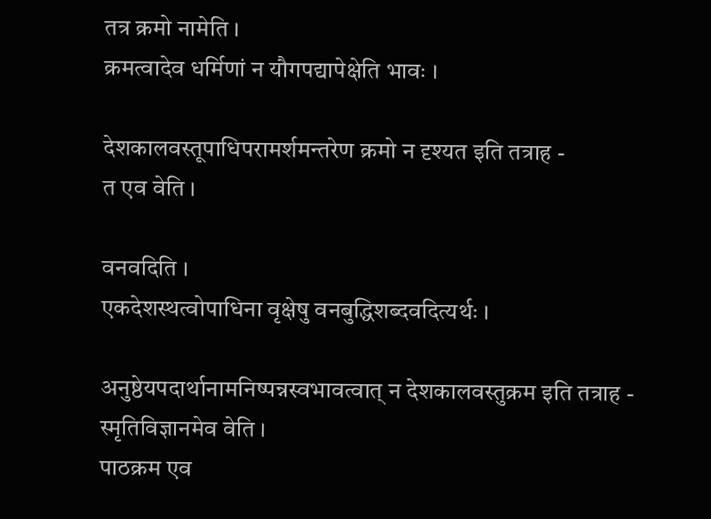तत्र क्रमो नामेति ।
क्रमत्वादेव धर्मिणां न यौगपद्यापेक्षेति भावः ।

देशकालवस्तूपाधिपरामर्शमन्तरेण क्रमो न दृश्यत इति तत्राह -
त एव वेति ।

वनवदिति ।
एकदेशस्थत्वोपाधिना वृक्षेषु वनबुद्धिशब्दवदित्यर्थः ।

अनुष्ठेयपदार्थानामनिष्पन्नस्वभावत्वात् न देशकालवस्तुक्रम इति तत्राह -
स्मृतिविज्ञानमेव वेति ।
पाठक्रम एव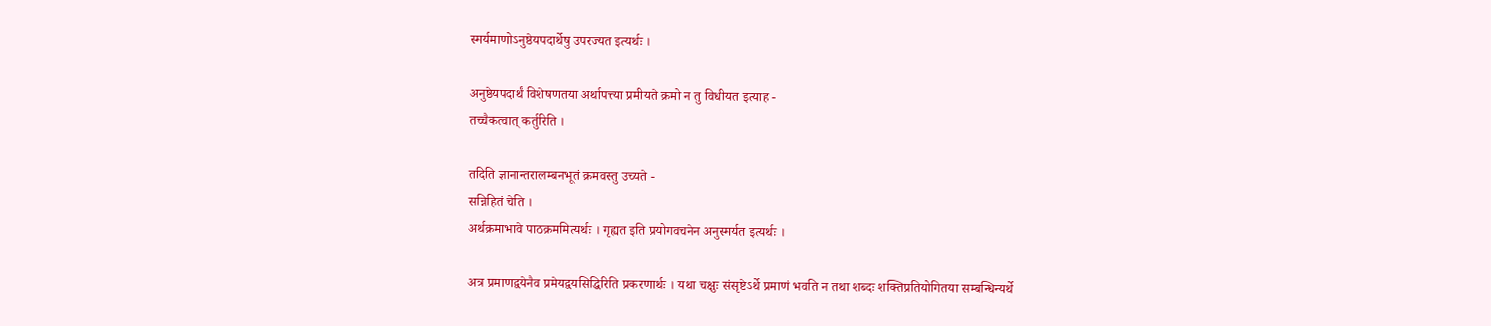स्मर्यमाणोऽनुष्ठेयपदार्थेषु उपरज्यत इत्यर्थः ।

अनुष्ठेयपदार्थं विशेषणतया अर्थापत्त्या प्रमीयते क्रमो न तु विधीयत इत्याह -
तच्चैकत्वात् कर्तुरिति ।

तदिति ज्ञानान्तरालम्बनभूतं क्रमवस्तु उच्यते -
सन्निहितं चेति ।
अर्थक्रमाभावे पाठक्रममित्यर्थः । गृह्यत इति प्रयोगवचनेन अनुस्मर्यत इत्यर्थः ।

अत्र प्रमाणद्वयेनैव प्रमेयद्वयसिद्धिरिति प्रकरणार्थः । यथा चक्षुः संसृष्टेऽर्थे प्रमाणं भवति न तथा शब्दः शक्तिप्रतियोगितया सम्बन्धिन्यर्थे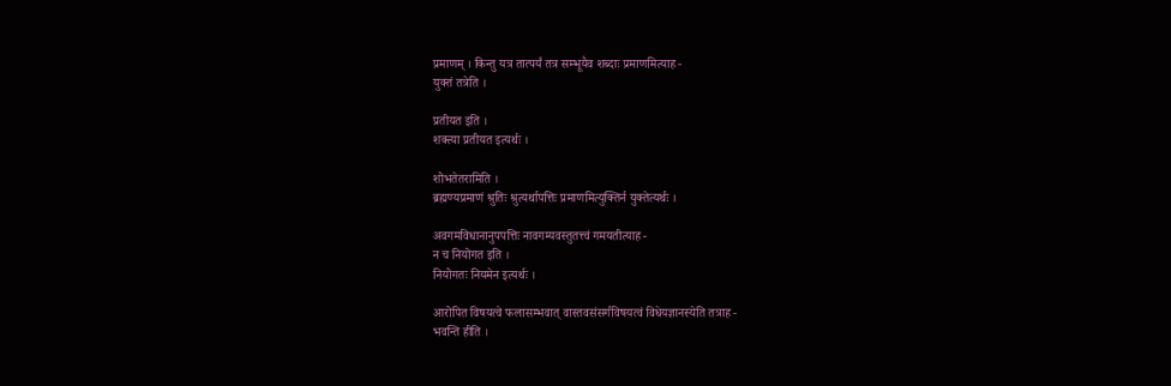प्रमाणम् । किन्तु यत्र तात्पर्यं तत्र सम्भूयैव शब्दाः प्रमाणमित्याह -
युक्तं तत्रेति ।

प्रतीयत इति ।
शक्त्या प्रतीयत इत्यर्थः ।

शोभतेतरामिति ।
ब्रह्मण्यप्रमाणं श्रुतिः श्रुत्यर्थापत्तिः प्रमाणमित्युक्तिर्न युक्तेत्यर्थः ।

अवगमविधानानुपपत्तिः नावगम्यवस्तुतत्त्वं गमयतीत्याह -
न च नियोगत इति ।
नियोगतः नियमेन इत्यर्थः ।

आरोपित विषयत्वे फलासम्भवात् वास्तवसंसर्गविषयत्वं विधेयज्ञानस्येति तत्राह -
भवन्ति हीति ।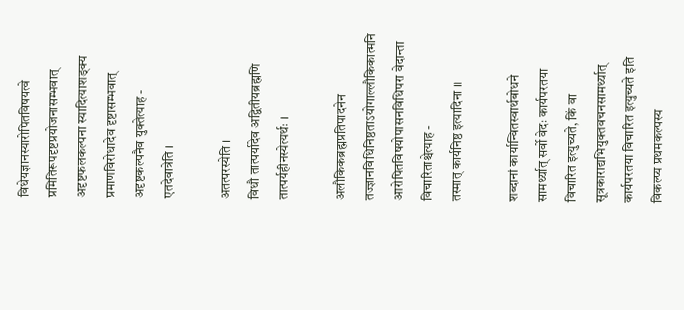विधेयज्ञानस्यारोपितविषयत्वे प्रमितिरूपदृष्टप्रयोजनासम्भवात् अदृष्टफलकल्पना स्यादित्याशङ्क्य प्रमाणविरोधादेव दृष्टासम्भवात् अदृष्टकल्पनैव युक्तेत्याह -
एतदेवात्रेति ।

अतत्परस्येति ।
विधौ तात्पर्यादेव अद्वितीयब्रह्मणि तात्पर्यहीनस्येत्यर्थः ।

अलौकिकब्रह्मप्रतिपादनेन तज्ज्ञानविधिनिष्ठताऽयोगाल्लौकिकात्मनि आरोपितविषयोपासनविधिपरा वेदान्ता विचारिताश्चेत्याह -
तस्मात् कार्यनिष्ठ इत्यादिना ॥

शब्दानां कार्यान्वितस्वार्थबोधने सामर्थ्यात् सर्वो वेदः कार्यपरतया विचारित इत्युच्यते, किं वा सूत्रकाराद्यभियुक्तवचनसामर्थ्यात् कार्यपरतया विचारित इत्युच्यते इति विकल्प्य प्रथमकल्पस्य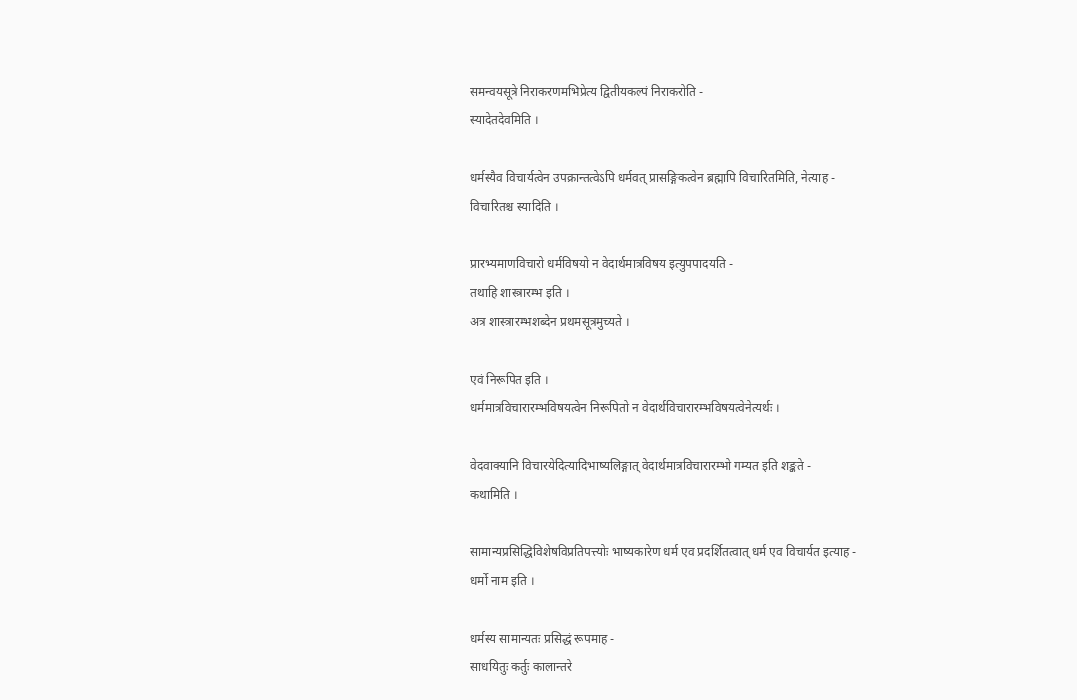समन्वयसूत्रे निराकरणमभिप्रेत्य द्वितीयकल्पं निराकरोति -
स्यादेतदेवमिति ।

धर्मस्यैव विचार्यत्वेन उपक्रान्तत्वेऽपि धर्मवत् प्रासङ्गिकत्वेन ब्रह्मापि विचारितमिति, नेत्याह -
विचारितश्च स्यादिति ।

प्रारभ्यमाणविचारो धर्मविषयो न वेदार्थमात्रविषय इत्युपपादयति -
तथाहि शास्त्रारम्भ इति ।
अत्र शास्त्रारम्भशब्देन प्रथमसूत्रमुच्यते ।

एवं निरूपित इति ।
धर्ममात्रविचारारम्भविषयत्वेन निरूपितो न वेदार्थविचारारम्भविषयत्वेनेत्यर्थः ।

वेदवाक्यानि विचारयेदित्यादिभाष्यलिङ्गात् वेदार्थमात्रविचारारम्भो गम्यत इति शङ्कते -
कथामिति ।

सामान्यप्रसिद्धिविशेषविप्रतिपत्त्योः भाष्यकारेण धर्म एव प्रदर्शितत्वात् धर्म एव विचार्यत इत्याह -
धर्मो नाम इति ।

धर्मस्य सामान्यतः प्रसिद्धं रूपमाह -
साधयितुः कर्तुः कालान्तरे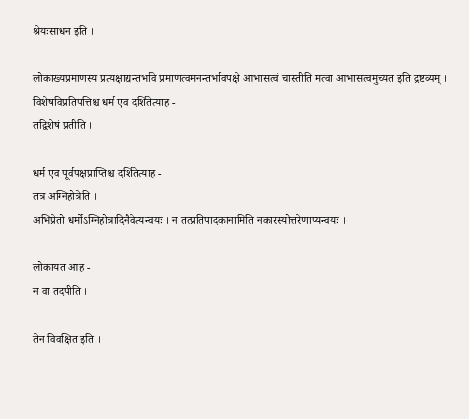श्रेयःसाधन इति ।

लोकाख्यप्रमाणस्य प्रत्यक्षाद्यन्तर्भावे प्रमाणत्वमनन्तर्भावपक्षे आभासत्वं चास्तीति मत्वा आभासत्वमुच्यत इति द्रष्टव्यम् । विशेषविप्रतिपत्तिश्च धर्म एव दर्शितेत्याह -
तद्विशेषं प्रतीति ।

धर्म एव पूर्वपक्षप्राप्तिश्च दर्शितेत्याह -
तत्र अग्निहोत्रेति ।
अभिप्रेतो धर्मोऽग्निहोत्रादिनैवेत्यन्वयः । न तत्प्रतिपादकानामिति नकारस्योत्तरेणाप्यन्वयः ।

लोकायत आह -
न वा तदपीति ।

तेन विवक्षित इति ।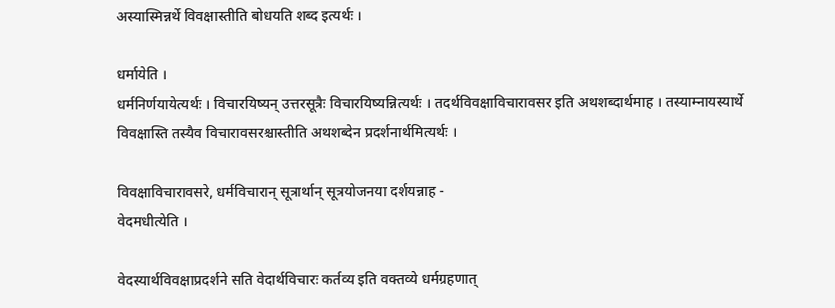अस्यास्मिन्नर्थे विवक्षास्तीति बोधयति शब्द इत्यर्थः ।

धर्मायेति ।
धर्मनिर्णयायेत्यर्थः । विचारयिष्यन् उत्तरसूत्रैः विचारयिष्यन्नित्यर्थः । तदर्थविवक्षाविचारावसर इति अथशब्दार्थमाह । तस्याम्नायस्यार्थे विवक्षास्ति तस्यैव विचारावसरश्चास्तीति अथशब्देन प्रदर्शनार्थमित्यर्थः ।

विवक्षाविचारावसरे, धर्मविचारान् सूत्रार्थान् सूत्रयोजनया दर्शयन्नाह -
वेदमधीत्येति ।

वेदस्यार्थविवक्षाप्रदर्शने सति वेदार्थविचारः कर्तव्य इति वक्तव्ये धर्मग्रहणात्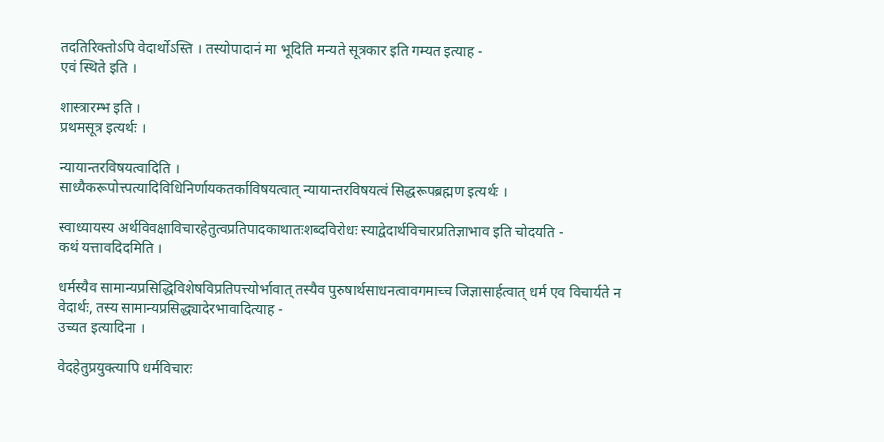तदतिरिक्तोऽपि वेदार्थोऽस्ति । तस्योपादानं मा भूदिति मन्यते सूत्रकार इति गम्यत इत्याह -
एवं स्थिते इति ।

शास्त्रारम्भ इति ।
प्रथमसूत्र इत्यर्थः ।

न्यायान्तरविषयत्वादिति ।
साध्यैकरूपोत्त्पत्यादिविधिनिर्णायकतर्काविषयत्वात् न्यायान्तरविषयत्वं सिद्धरूपब्रह्मण इत्यर्थः ।

स्वाध्यायस्य अर्थविवक्षाविचारहेतुत्वप्रतिपादकाथातःशब्दविरोधः स्याद्वेदार्थविचारप्रतिज्ञाभाव इति चोदयति -
कथं यत्तावदिदमिति ।

धर्मस्यैव सामान्यप्रसिद्धिविशेषविप्रतिपत्त्योर्भावात् तस्यैव पुरुषार्थसाधनत्वावगमाच्च जिज्ञासार्हत्वात् धर्म एव विचार्यते न वेदार्थः, तस्य सामान्यप्रसिद्ध्यादेरभावादित्याह -
उच्यत इत्यादिना ।

वेदहेतुप्रयुक्त्यापि धर्मविचारः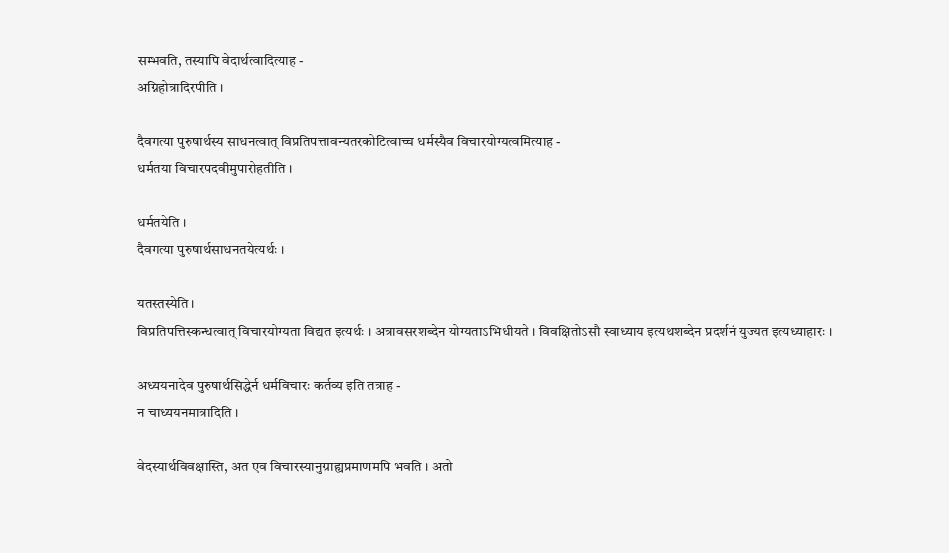सम्भवति, तस्यापि वेदार्थत्वादित्याह -
अग्निहोत्रादिरपीति ।

दैवगत्या पुरुषार्थस्य साधनत्वात् विप्रतिपत्तावन्यतरकोटित्वाच्च धर्मस्यैव विचारयोग्यत्वमित्याह -
धर्मतया विचारपदवीमुपारोहतीति ।

धर्मतयेति ।
दैवगत्या पुरुषार्थसाधनतयेत्यर्थः ।

यतस्तस्येति ।
विप्रतिपत्तिस्कन्धत्वात् विचारयोग्यता विद्यत इत्यर्थः । अत्रावसरशब्देन योग्यताऽभिधीयते । विवक्षितोऽसौ स्वाध्याय इत्यथशब्देन प्रदर्शनं युज्यत इत्यध्याहारः ।

अध्ययनादेव पुरुषार्थसिद्धेर्न धर्मविचारः कर्तव्य इति तत्राह -
न चाध्ययनमात्रादिति ।

वेदस्यार्थविवक्षास्ति, अत एव विचारस्यानुग्राह्यप्रमाणमपि भवति । अतो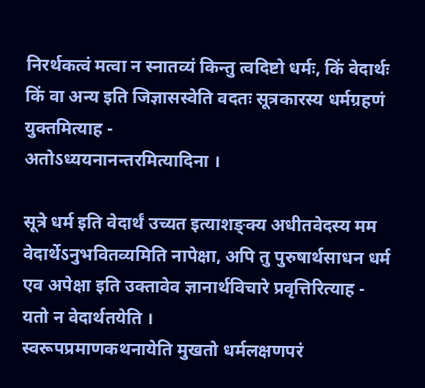निरर्थकत्वं मत्वा न स्नातव्यं किन्तु त्वदिष्टो धर्मः, किं वेदार्थः किं वा अन्य इति जिज्ञासस्वेति वदतः सूत्रकारस्य धर्मग्रहणं युक्तमित्याह -
अतोऽध्ययनानन्तरमित्यादिना ।

सूत्रे धर्म इति वेदार्थं उच्यत इत्याशङ्क्य अधीतवेदस्य मम वेदार्थेऽनुभवितव्यमिति नापेक्षा, अपि तु पुरुषार्थसाधन धर्म एव अपेक्षा इति उक्तावेव ज्ञानार्थविचारे प्रवृत्तिरित्याह -
यतो न वेदार्थतयेति ।
स्वरूपप्रमाणकथनायेति मुखतो धर्मलक्षणपरं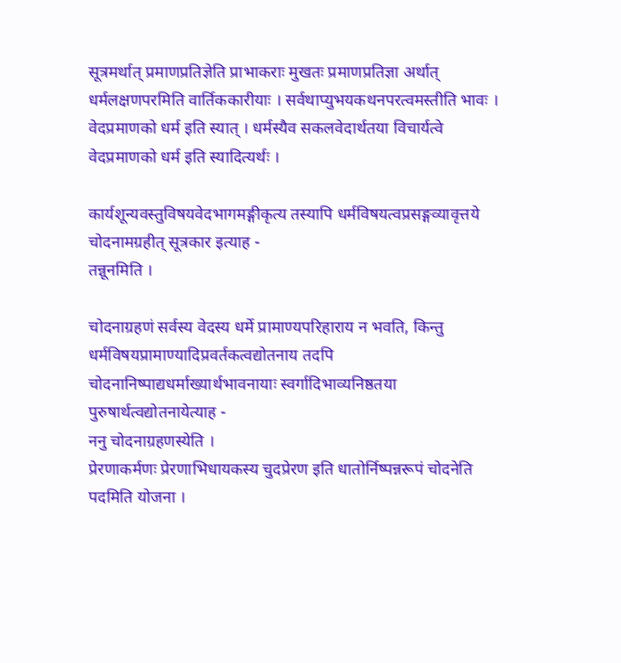सूत्रमर्थात् प्रमाणप्रतिज्ञेति प्राभाकराः मुखतः प्रमाणप्रतिज्ञा अर्थात् धर्मलक्षणपरमिति वार्तिककारीयाः । सर्वथाप्युभयकथनपरत्वमस्तीति भावः । वेदप्रमाणको धर्म इति स्यात् । धर्मस्यैव सकलवेदार्थतया विचार्यत्वे वेदप्रमाणको धर्म इति स्यादित्यर्थः ।

कार्यशून्यवस्तुविषयवेदभागमङ्गीकृत्य तस्यापि धर्मविषयत्वप्रसङ्गव्यावृत्तये चोदनामग्रहीत् सूत्रकार इत्याह -
तन्नूनमिति ।

चोदनाग्रहणं सर्वस्य वेदस्य धर्मे प्रामाण्यपरिहाराय न भवति, किन्तु धर्मविषयप्रामाण्यादिप्रवर्तकत्वद्योतनाय तदपि चोदनानिष्पाद्यधर्माख्यार्थभावनायाः स्वर्गादिभाव्यनिष्ठतया पुरुषार्थत्वद्योतनायेत्याह -
ननु चोदनाग्रहणस्येति ।
प्रेरणाकर्मणः प्रेरणाभिधायकस्य चुदप्रेरण इति धातोर्निष्पन्नरूपं चोदनेति पदमिति योजना ।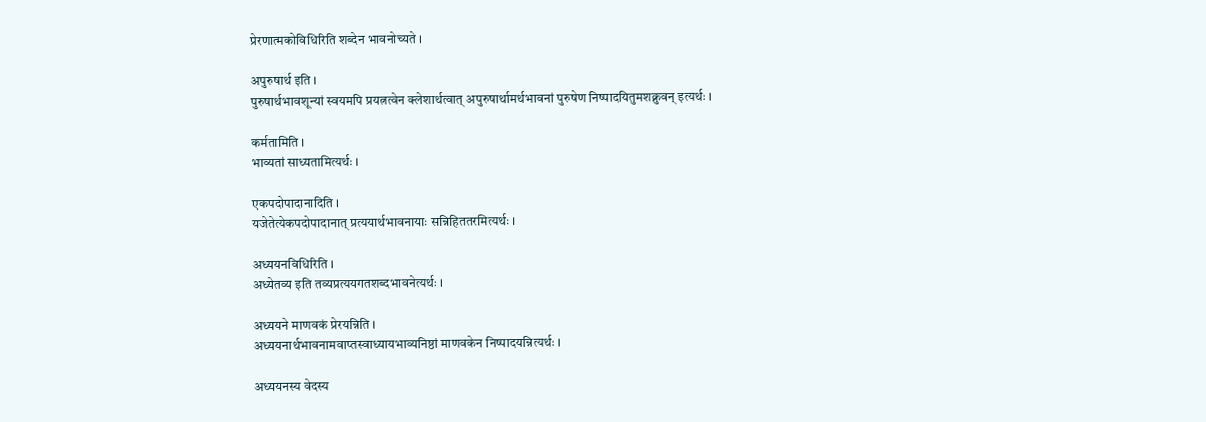प्रेरणात्मकोविधिरिति शब्देन भावनोच्यते ।

अपुरुषार्थ इति ।
पुरुषार्थभावशून्यां स्वयमपि प्रयत्नत्वेन क्लेशार्थत्वात् अपुरुषार्थामर्थभावनां पुरुषेण निष्पादयितुमशक्नुवन् इत्यर्थः ।

कर्मतामिति ।
भाव्यतां साध्यतामित्यर्थः ।

एकपदोपादानादिति ।
यजेतेत्येकपदोपादानात् प्रत्ययार्थभावनायाः सन्निहिततरमित्यर्थः ।

अध्ययनविधिरिति ।
अध्येतव्य इति तव्यप्रत्ययगतशब्दभावनेत्यर्थः ।

अध्ययने माणवकं प्रेरयन्निति ।
अध्ययनार्थभावनामवाप्तस्वाध्यायभाव्यनिष्ठां माणवकेन निष्पादयन्नित्यर्थः ।

अध्ययनस्य वेदस्य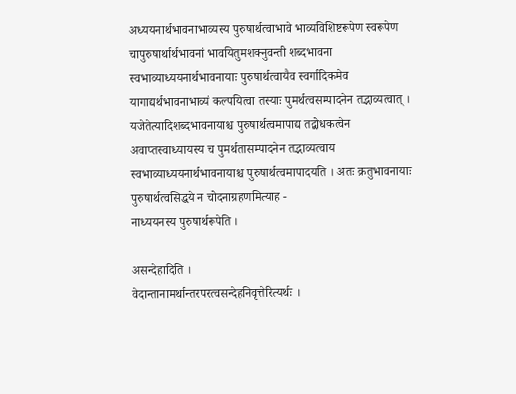अध्ययनार्थभावनाभाव्यस्य पुरुषार्थत्वाभावे भाव्यविशिष्टरूपेण स्वरूपेण चापुरुषार्थार्थभावनां भावयितुमशक्नुवन्ती शब्दभावना स्वभाव्याध्ययनार्थभावनायाः पुरुषार्थत्वायैव स्वर्गादिकमेव यागाद्यर्थभावनाभाव्यं कल्पयित्वा तस्याः पुमर्थत्वसम्पादनेन तद्भाव्यत्वात् । यजेतेत्यादिशब्दभावनायाश्च पुरुषार्थत्वमापाद्य तद्बोधकत्वेन अवाप्तस्वाध्यायस्य च पुमर्थतासम्पादनेन तद्भाव्यत्वाय स्वभाव्याध्ययनार्थभावनायाश्च पुरुषार्थत्वमापादयति । अतः क्रतुभावनायाः पुरुषार्थत्वसिद्धये न चोदनाग्रहणमित्याह -
नाध्ययनस्य पुरुषार्थरूपेति ।

असन्देहादिति ।
वेदान्तानामर्थान्तरपरत्वसन्देहनिवृत्तेरित्यर्थः ।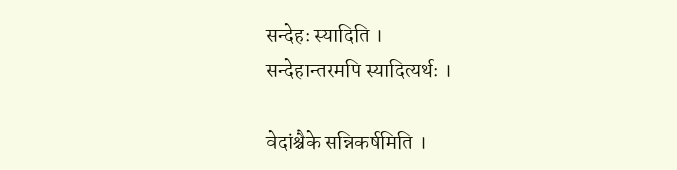सन्देहः स्यादिति ।
सन्देहान्तरमपि स्यादित्यर्थः ।

वेदांश्चैके सन्निकर्षमिति ।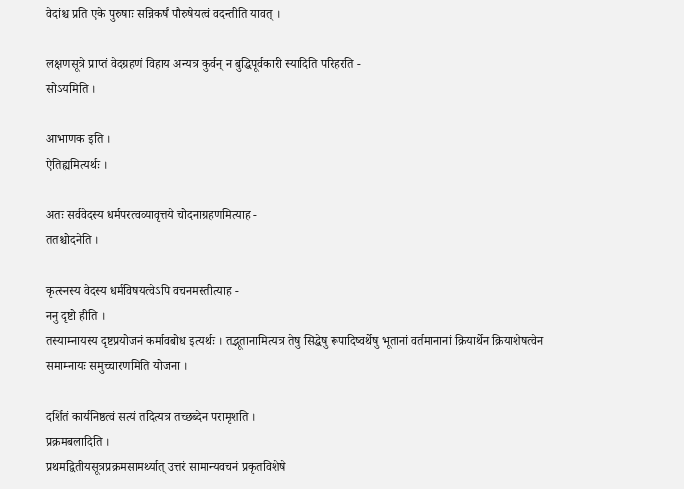वेदांश्च प्रति एके पुरुषाः सन्निकर्षं पौरुषेयत्वं वदन्तीति यावत् ।

लक्षणसूत्रे प्राप्तं वेदग्रहणं विहाय अन्यत्र कुर्वन् न बुद्धिपूर्वकारी स्यादिति परिहरति -
सोऽयमिति ।

आभाणक इति ।
ऐतिह्यमित्यर्थः ।

अतः सर्ववेदस्य धर्मपरत्वव्यावृत्तये चोदनाग्रहणमित्याह -
ततश्चोदनेति ।

कृत्स्नस्य वेदस्य धर्मविषयत्वेऽपि वचनमस्तीत्याह -
ननु दृष्टो हीति ।
तस्याम्नायस्य दृष्टप्रयोजनं कर्मावबोध इत्यर्थः । तद्भूतानामित्यत्र तेषु सिद्धेषु रूपादिष्वर्थेषु भूतानां वर्तमानानां क्रियार्थेन क्रियाशेषत्वेन समाम्नायः समुच्चारणमिति योजना ।

दर्शितं कार्यनिष्ठत्वं सत्यं तदित्यत्र तच्छब्देन परामृशति ।
प्रक्रमबलादिति ।
प्रथमद्वितीयसूत्रप्रक्रमसामर्थ्यात् उत्तरं सामान्यवचनं प्रकृतविशेषे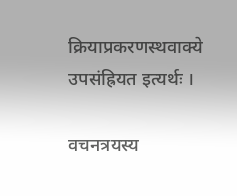क्रियाप्रकरणस्थवाक्ये उपसंह्रियत इत्यर्थः ।

वचनत्रयस्य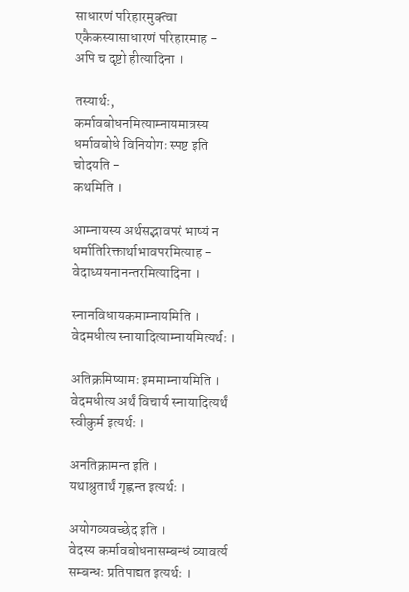साधारणं परिहारमुक्त्वा एकैकस्यासाधारणं परिहारमाह -
अपि च दृष्टो हीत्यादिना ।

तस्यार्थः, कर्मावबोधनमित्याम्नायमात्रस्य धर्मावबोधे विनियोगः स्पष्ट इति चोदयति -
कथमिति ।

आम्नायस्य अर्थसद्भावपरं भाष्यं न धर्मातिरिक्तार्थाभावपरमित्याह -
वेदाध्ययनानन्तरमित्यादिना ।

स्नानविधायकमाम्नायमिति ।
वेदमधीत्य स्नायादित्याम्नायमित्यर्थः ।

अतिक्रमिष्यामः इममाम्नायमिति ।
वेदमधीत्य अर्थं विचार्य स्नायादित्यर्थं स्वीकुर्म इत्यर्थः ।

अनतिक्रामन्त इति ।
यथाश्रुतार्थं गृह्णन्त इत्यर्थः ।

अयोगव्यवच्छेद इति ।
वेदस्य कर्मावबोधनासम्बन्धं व्यावर्त्य सम्बन्धः प्रतिपाद्यत इत्यर्थः ।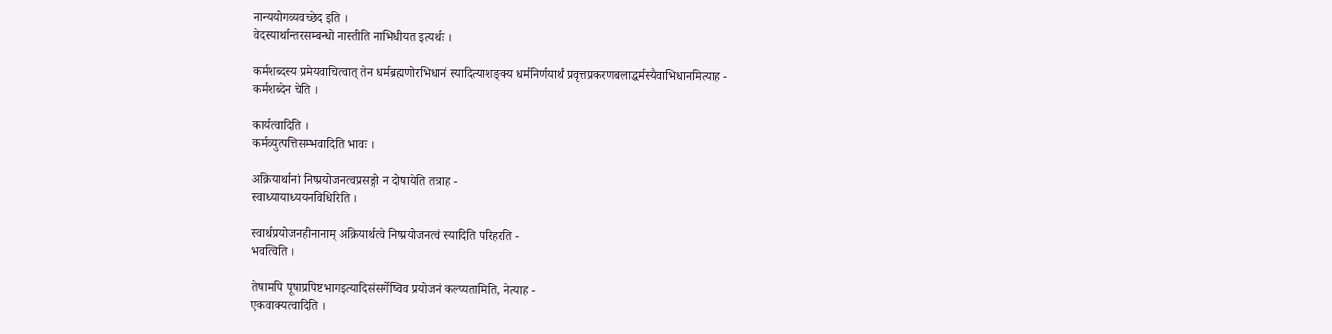नान्ययोगव्यवच्छेद इति ।
वेदस्यार्थान्तरसम्बन्धो नास्तीति नाभिधीयत इत्यर्थः ।

कर्मशब्दस्य प्रमेयवाचित्वात् तेन धर्मब्रह्मणोरभिधानं स्यादित्याशङ्क्य धर्मनिर्णयार्थं प्रवृत्तप्रकरणबलाद्धर्मस्यैवाभिधानमित्याह -
कर्मशब्देन चेति ।

कार्यत्वादिति ।
कर्मव्युत्पत्तिसम्भवादिति भावः ।

अक्रियार्थानां निष्प्रयोजनत्वप्रसङ्गो न दोषायेति तत्राह -
स्वाध्यायाध्ययनविधिरिति ।

स्वार्थप्रयोजनहीनानाम् अक्रियार्थत्वे निष्प्रयोजनत्वं स्यादिति परिहरति -
भवत्विति ।

तेषामपि पूषाप्रपिष्टभागइत्यादिसंसर्गेष्विव प्रयोजनं कल्प्यतामिति, नेत्याह -
एकवाक्यत्वादिति ।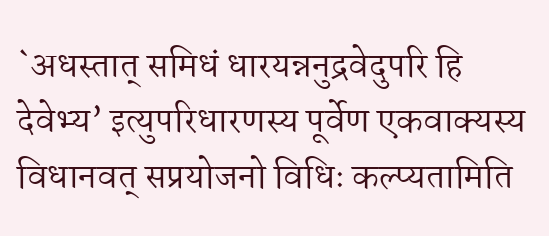`अधस्तात् समिधं धारयन्ननुद्रवेदुपरि हि देवेभ्य’ इत्युपरिधारणस्य पूर्वेण एकवाक्यस्य विधानवत् सप्रयोजनो विधिः कल्प्यतामिति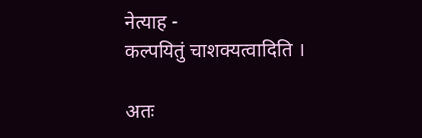नेत्याह -
कल्पयितुं चाशक्यत्वादिति ।

अतः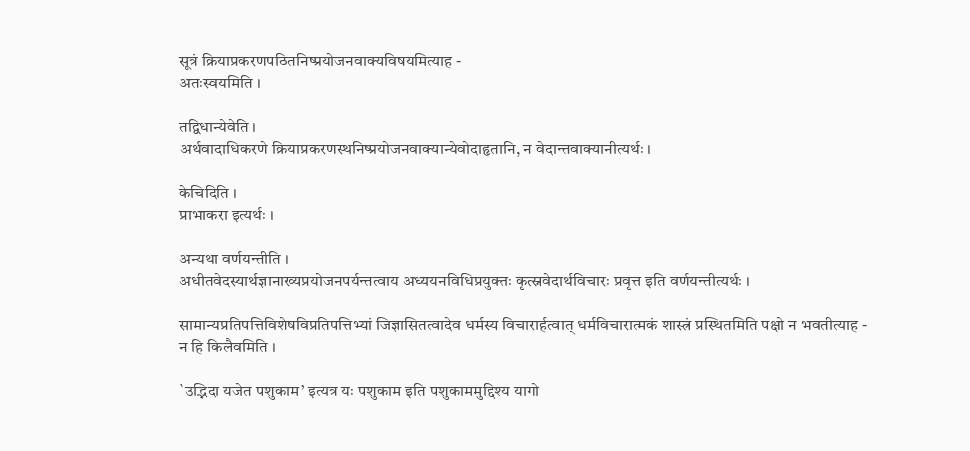सूत्रं क्रियाप्रकरणपठितनिष्प्रयोजनवाक्यविषयमित्याह -
अतःस्वयमिति ।

तद्विधान्येवेति ।
अर्थवादाधिकरणे क्रियाप्रकरणस्थनिष्प्रयोजनवाक्यान्येवोदाहृतानि, न वेदान्तवाक्यानीत्यर्थः ।

केचिदिति ।
प्राभाकरा इत्यर्थः ।

अन्यथा वर्णयन्तीति ।
अधीतवेदस्यार्थज्ञानाख्यप्रयोजनपर्यन्तत्वाय अध्ययनविधिप्रयुक्तः कृत्स्नवेदार्थविचारः प्रवृत्त इति वर्णयन्तीत्यर्थः ।

सामान्यप्रतिपत्तिविशेषविप्रतिपत्तिभ्यां जिज्ञासितत्वादेव धर्मस्य विचारार्हत्वात् धर्मविचारात्मकं शास्त्रं प्रस्थितमिति पक्षो न भवतीत्याह -
न हि किलैवमिति ।

`उद्भिदा यजेत पशुकाम’ इत्यत्र यः पशुकाम इति पशुकाममुद्दिश्य यागो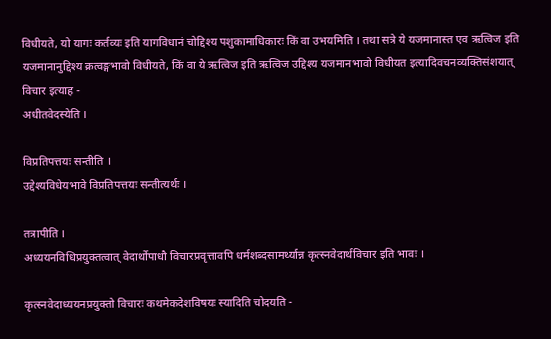विधीयते, यो यागः कर्तव्यः इति यागविधानं चोद्दिश्य पशुकामाधिकारः किं वा उभयमिति । तथा सत्रे ये यजमानास्त एव ऋत्विज इति यजमानानुद्दिश्य क्रत्वङ्गभावो विधीयते, किं वा ये ऋत्विज इति ऋत्विज उद्दिश्य यजमानभावो विधीयत इत्यादिवचनव्यक्तिसंशयात् विचार इत्याह -
अधीतवेदस्येति ।

विप्रतिपत्तयः सन्तीति ।
उद्देश्यविधेयभावे विप्रतिपत्तयः सन्तीत्यर्थः ।

तत्रापीति ।
अध्ययनविधिप्रयुक्तत्वात् वेदार्थोपाधौ विचारप्रवृत्तावपि धर्मशब्दसामर्थ्यान्न कृत्स्नवेदार्थविचार इति भावः ।

कृत्स्नवेदाध्ययनप्रयुक्तो विचारः कथमेकदेशविषयः स्यादिति चोदयति -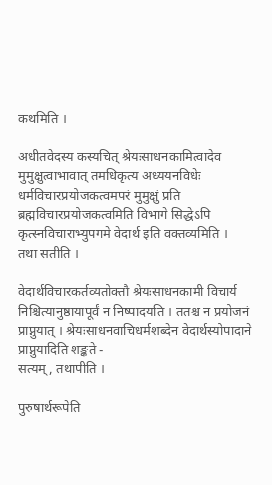कथमिति ।

अधीतवेदस्य कस्यचित् श्रेयःसाधनकामित्वादेव मुमुक्षुत्वाभावात् तमधिकृत्य अध्ययनविधेः धर्मविचारप्रयोजकत्वमपरं मुमुक्षुं प्रति ब्रह्मविचारप्रयोजकत्वमिति विभागे सिद्धेऽपि कृत्स्नविचाराभ्युपगमे वेदार्थ इति वक्तव्यमिति ।
तथा सतीति ।

वेदार्थविचारकर्तव्यतोक्तौ श्रेयःसाधनकामी विचार्य निश्चित्यानुष्ठायापूर्वं न निष्पादयति । ततश्च न प्रयोजनं प्राप्नुयात् । श्रेयःसाधनवाचिधर्मशब्देन वेदार्थस्योपादाने प्राप्नुयादिति शङ्कते -
सत्यम् , तथापीति ।

पुरुषार्थरूपेति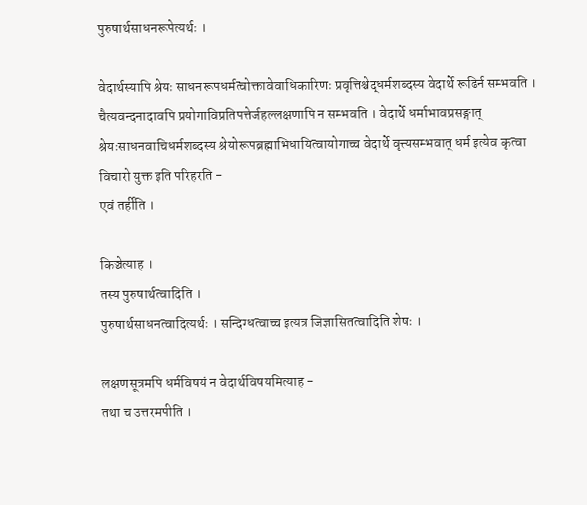पुरुषार्थसाधनरूपेत्यर्थः ।

वेदार्थस्यापि श्रेयः साधनरूपधर्मत्वोक्तावेवाधिकारिणः प्रवृत्तिश्चेद्धर्मशब्दस्य वेदार्थे रूढिर्न सम्भवति । चैत्यवन्दनादावपि प्रयोगाविप्रतिपत्तेर्जहल्लक्षणापि न सम्भवति । वेदार्थे धर्माभावप्रसङ्गात् श्रेयःसाधनवाचिधर्मशब्दस्य श्रेयोरूपब्रह्माभिधायित्वायोगाच्च वेदार्थे वृत्त्यसम्भवात् धर्म इत्येव कृत्वा विचारो युक्त इति परिहरति -
एवं तर्हीति ।

किञ्चेत्याह ।
तस्य पुरुषार्थत्वादिति ।
पुरुषार्थसाधनत्वादित्यर्थः । सन्दिग्धत्वाच्च इत्यत्र जिज्ञासितत्वादिति शेषः ।

लक्षणसूत्रमपि धर्मविषयं न वेदार्थविषयमित्याह -
तथा च उत्तरमपीति ।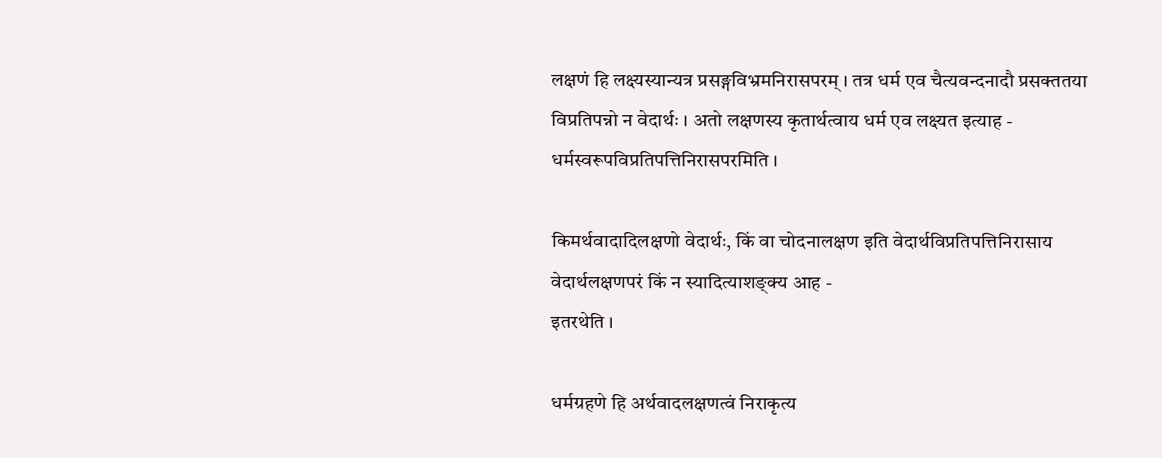लक्षणं हि लक्ष्यस्यान्यत्र प्रसङ्गविभ्रमनिरासपरम् । तत्र धर्म एव चैत्यवन्दनादौ प्रसक्ततया विप्रतिपन्नो न वेदार्थः । अतो लक्षणस्य कृतार्थत्वाय धर्म एव लक्ष्यत इत्याह -
धर्मस्वरूपविप्रतिपत्तिनिरासपरमिति ।

किमर्थवादादिलक्षणो वेदार्थः, किं वा चोदनालक्षण इति वेदार्थविप्रतिपत्तिनिरासाय वेदार्थलक्षणपरं किं न स्यादित्याशङ्क्य आह -
इतरथेति ।

धर्मग्रहणे हि अर्थवादलक्षणत्वं निराकृत्य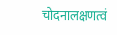चोदनालक्षणत्वं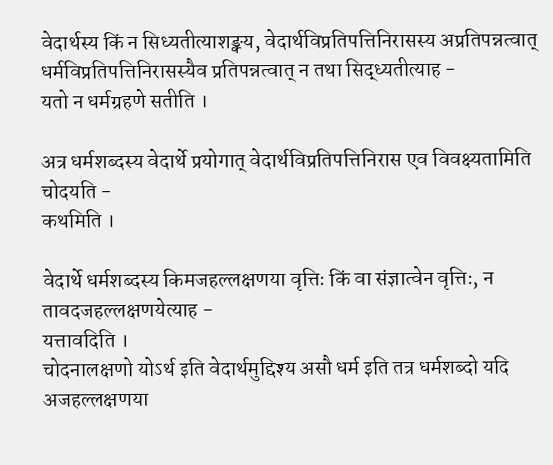वेदार्थस्य किं न सिध्यतीत्याशङ्क्य, वेदार्थविप्रतिपत्तिनिरासस्य अप्रतिपन्नत्वात् धर्मविप्रतिपत्तिनिरासस्यैव प्रतिपन्नत्वात् न तथा सिद्ध्यतीत्याह -
यतो न धर्मग्रहणे सतीति ।

अत्र धर्मशब्दस्य वेदार्थे प्रयोगात् वेदार्थविप्रतिपत्तिनिरास एव विवक्ष्यतामिति चोदयति -
कथमिति ।

वेदार्थे धर्मशब्दस्य किमजहल्लक्षणया वृत्तिः किं वा संज्ञात्वेन वृत्तिः, न तावदजहल्लक्षणयेत्याह -
यत्तावदिति ।
चोदनालक्षणो योऽर्थ इति वेदार्थमुद्दिश्य असौ धर्म इति तत्र धर्मशब्दो यदि अजहल्लक्षणया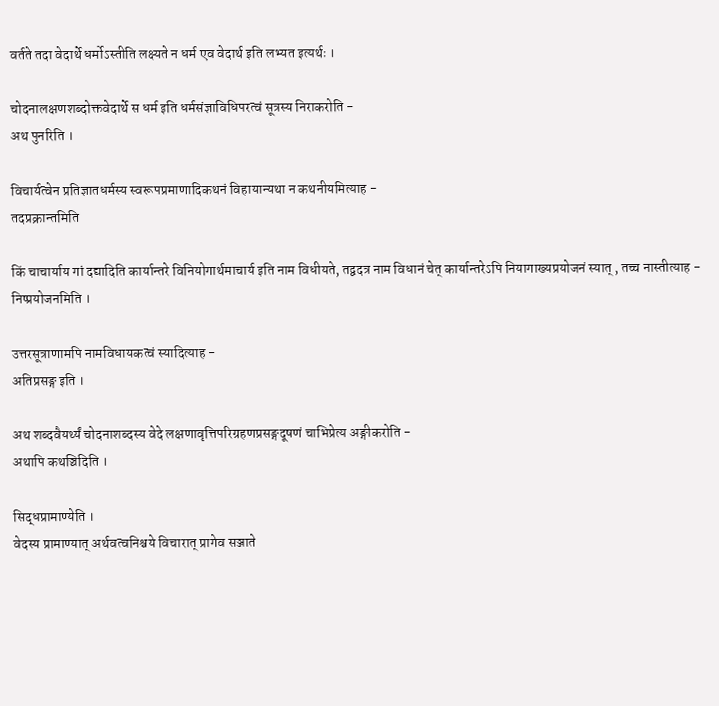वर्तते तदा वेदार्थे धर्मोऽस्तीति लक्ष्यते न धर्म एव वेदार्थ इति लभ्यत इत्यर्थः ।

चोदनालक्षणशब्दोक्तवेदार्थे स धर्म इति धर्मसंज्ञाविधिपरत्वं सूत्रस्य निराकरोति -
अथ पुनरिति ।

विचार्यत्वेन प्रतिज्ञातधर्मस्य स्वरूपप्रमाणादिकथनं विहायान्यथा न कथनीयमित्याह -
तदप्रक्रान्तमिति

किं चाचार्याय गां दद्यादिति कार्यान्तरे विनियोगार्थमाचार्य इति नाम विधीयते, तद्वदत्र नाम विधानं चेत् कार्यान्तरेऽपि नियागाख्यप्रयोजनं स्यात् , तच्च नास्तीत्याह -
निष्प्रयोजनमिति ।

उत्तरसूत्राणामपि नामविधायकत्वं स्यादित्याह -
अतिप्रसङ्ग इति ।

अथ शब्दवैयर्थ्यं चोदनाशब्दस्य वेदे लक्षणावृत्तिपरिग्रहणप्रसङ्गदूषणं चाभिप्रेत्य अङ्गीकरोति -
अथापि कथञ्चिदिति ।

सिद्धप्रामाण्येति ।
वेदस्य प्रामाण्यात् अर्थवत्वनिश्चये विचारात् प्रागेव सञ्जाते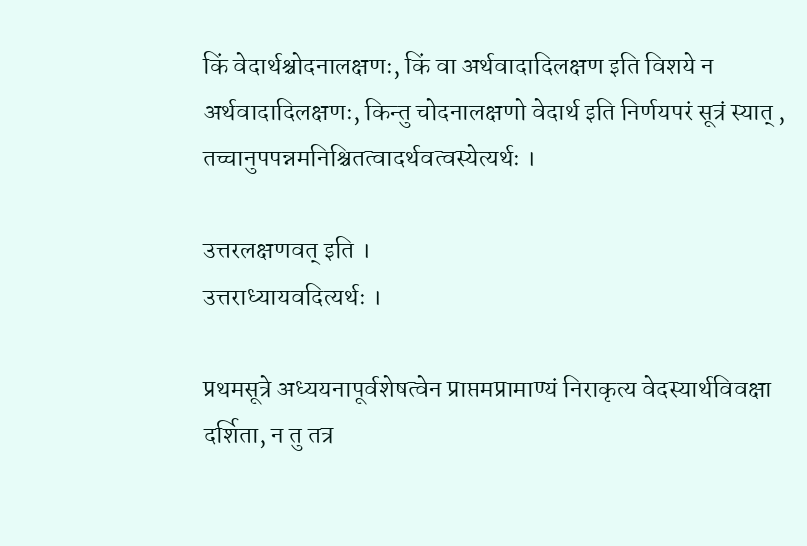किं वेदार्थश्चोदनालक्षणः, किं वा अर्थवादादिलक्षण इति विशये न अर्थवादादिलक्षणः, किन्तु चोदनालक्षणो वेदार्थ इति निर्णयपरं सूत्रं स्यात् , तच्चानुपपन्नमनिश्चितत्वादर्थवत्वस्येत्यर्थः ।

उत्तरलक्षणवत् इति ।
उत्तराध्यायवदित्यर्थः ।

प्रथमसूत्रे अध्ययनापूर्वशेषत्वेन प्राप्तमप्रामाण्यं निराकृत्य वेदस्यार्थविवक्षा दर्शिता, न तु तत्र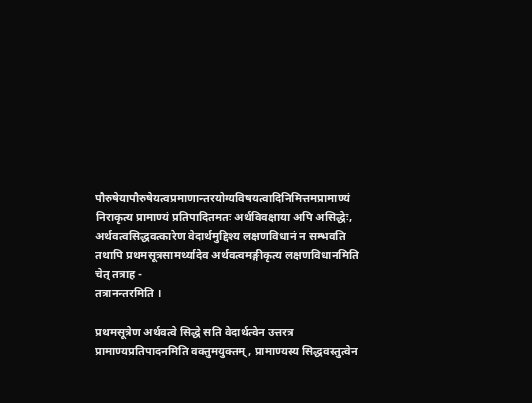पौरुषेयापौरुषेयत्वप्रमाणान्तरयोग्यविषयत्वादिनिमित्तमप्रामाण्यं निराकृत्य प्रामाण्यं प्रतिपादितमतः अर्थविवक्षाया अपि असिद्धेः, अर्थवत्वसिद्धवत्कारेण वेदार्थमुद्दिश्य लक्षणविधानं न सम्भवति तथापि प्रथमसूत्रसामर्थ्यादेव अर्थवत्वमङ्गीकृत्य लक्षणविधानमिति चेत् तत्राह -
तत्रानन्तरमिति ।

प्रथमसूत्रेण अर्थवत्वे सिद्धे सति वेदार्थत्वेन उत्तरत्र प्रामाण्यप्रतिपादनमिति वक्तुमयुक्तम् , प्रामाण्यस्य सिद्धवस्तुत्वेन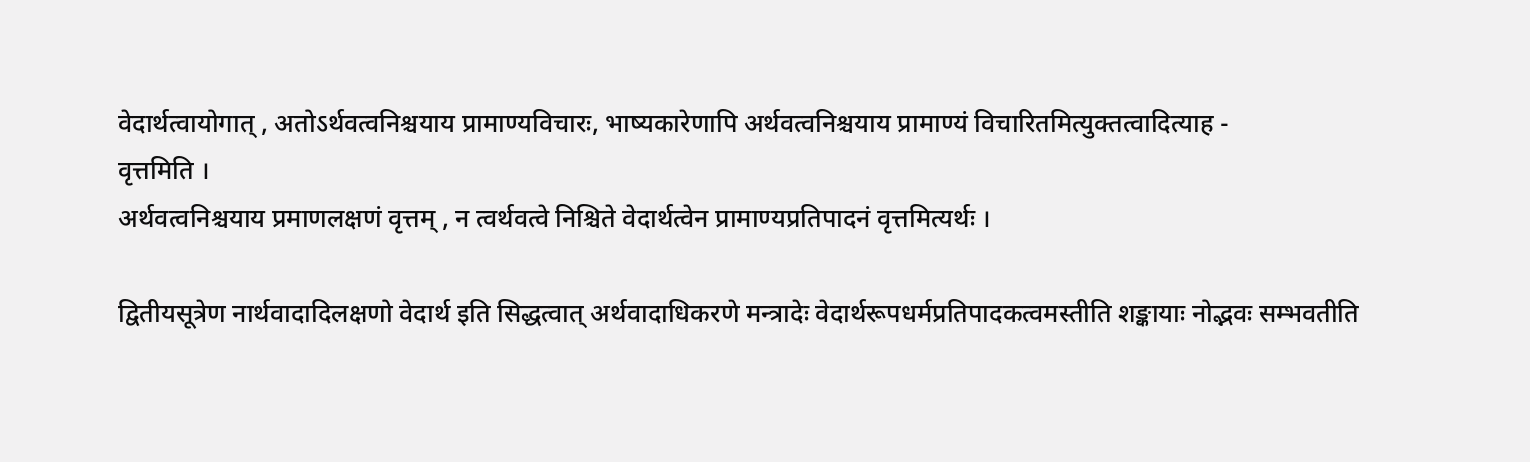वेदार्थत्वायोगात् , अतोऽर्थवत्वनिश्चयाय प्रामाण्यविचारः, भाष्यकारेणापि अर्थवत्वनिश्चयाय प्रामाण्यं विचारितमित्युक्तत्वादित्याह -
वृत्तमिति ।
अर्थवत्वनिश्चयाय प्रमाणलक्षणं वृत्तम् , न त्वर्थवत्वे निश्चिते वेदार्थत्वेन प्रामाण्यप्रतिपादनं वृत्तमित्यर्थः ।

द्वितीयसूत्रेण नार्थवादादिलक्षणो वेदार्थ इति सिद्धत्वात् अर्थवादाधिकरणे मन्त्रादेः वेदार्थरूपधर्मप्रतिपादकत्वमस्तीति शङ्कायाः नोद्भवः सम्भवतीति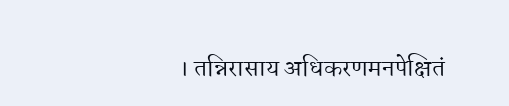। तन्निरासाय अधिकरणमनपेक्षितं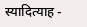स्यादित्याह -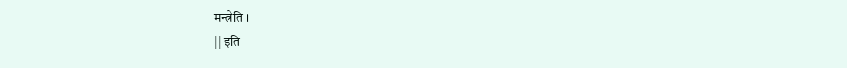मन्त्रेति ।
|| इति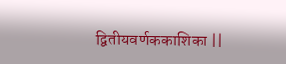द्वितीयवर्णककाशिका ||